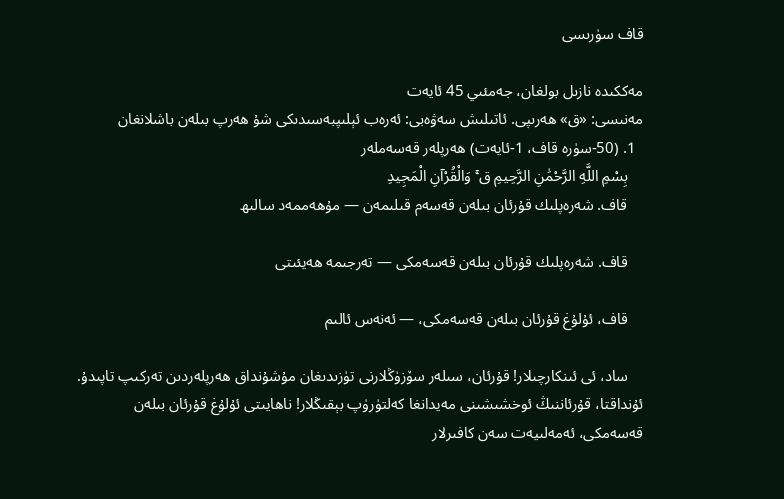قاف سۈرىسى

مەككىدە نازىل بولغان، جەمئىي 45 ئايەت
مەنىسى: «ق» ھەرىپى. ئاتىلىش سەۋەبى: ئەرەب ئېلىپبەسىدىكى شۇ ھەرپ بىلەن باشلانغان
  1. (50-سۈرە قاف، 1-ئايەت) ھەرپلەر قەسەملەر
    بِسْمِ اللَّهِ الرَّحْمَٰنِ الرَّحِيمِ ق ۚ وَالْقُرْآنِ الْمَجِيدِ
    قاف. شەرەپلىك قۇرئان بىلەن قەسەم قىلىمەن — مۇھەممەد سالىھ

    قاف. شەرەپلىك قۇرئان بىلەن قەسەمكى — تەرجىمە ھەيئىتى

    قاف، ئۇلۇغ قۇرئان بىلەن قەسەمكى، — ئەنەس ئالىم

    ساد، ئى ئىنكارچىلار! قۇرئان، سىلەر سۆزۈڭلارنى تۈزىدىغان مۇشۇنداق ھەرپلەردىن تەركىپ تاپىدۇ. ئۇنداقتا، قۇرئاننىڭ ئوخشىشىنى مەيدانغا كەلتۈرۈپ بېقىڭلار! ناھايىتى ئۇلۇغ قۇرئان بىلەن قەسەمكى، ئەمەلىيەت سەن كافىرلار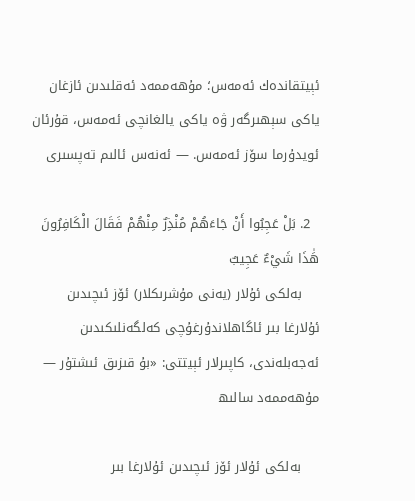ئېيتقاندەك ئەمەس؛ مۇھەممەد ئەقلىدىن ئازغان ياكى سېھىرگەر ۋە ياكى يالغانچى ئەمەس، قۇرئان ئويدۇرما سۆز ئەمەس. — ئەنەس ئالىم تەپسىرى

  2. بَلْ عَجِبُوا أَنْ جَاءَهُمْ مُنْذِرٌ مِنْهُمْ فَقَالَ الْكَافِرُونَ هَٰذَا شَيْءٌ عَجِيبٌ
    بەلكى ئۇلار (يەنى مۇشرىكلار) ئۆز ئىچىدىن ئۇلارغا بىر ئاگاھلاندۇرغۇچى كەلگەنلىكىدىن ئەجەبلەندى، كاپىرلار ئېيتتى: «بۇ قىزىق ئىشتۇر — مۇھەممەد سالىھ

    بەلكى ئۇلار ئۆز ئىچىدىن ئۇلارغا بىر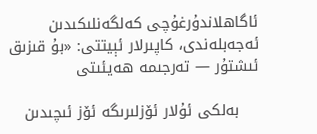ئاگاھلاندۇرغۇچى كەلگەنلىكىدىن ئەجەبلەندى، كاپىرلار ئېيتتى: «بۇ قىزىق ئىشتۇر — تەرجىمە ھەيئىتى

    بەلكى ئۇلار ئۆزلىرىگە ئۆز ئىچىدىن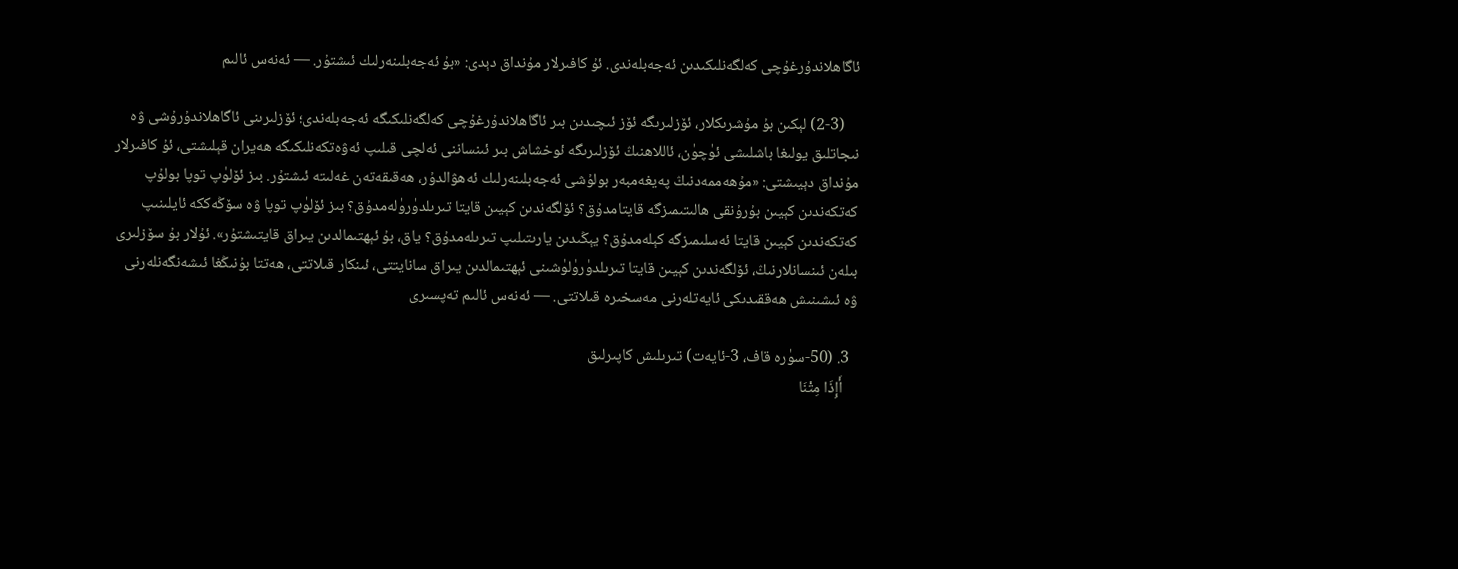ئاگاھلاندۇرغۇچى كەلگەنلىكىدىن ئەجەبلەندى. ئۇ كافىرلار مۇنداق دېدى: «بۇ ئەجەبلىنەرلىك ئىشتۇر. — ئەنەس ئالىم

    (2-3) لېكىن بۇ مۇشرىكلار، ئۆزلىرىگە ئۆز ئىچىدىن بىر ئاگاھلاندۇرغۇچى كەلگەنلىكىگە ئەجەبلەندى؛ ئۆزلىرىنى ئاگاھلاندۇرۇشى ۋە نىجاتلىق يولىغا باشلىشى ئۈچۈن، ئاللاھنىڭ ئۆزلىرىگە ئوخشاش بىر ئىنساننى ئەلچى قىلىپ ئەۋەتكەنلىكىگە ھەيران قېلىشتى، ئۇ كافىرلار مۇنداق دېيىشتى: «مۇھەممەدنىڭ پەيغەمبەر بولۇشى ئەجەبلىنەرلىك ئەھۋالدۇر، ھەقىقەتەن غەلىتە ئىشتۇر. بىز ئۆلۈپ توپا بولۇپ كەتكەندىن كېيىن بۇرۇنقى ھالىتىمىزگە قايتامدۇق؟ ئۆلگەندىن كېيىن قايتا تىرىلدۈرۈلەمدۇق؟ بىز ئۆلۈپ توپا ۋە سۆڭەككە ئايلىنىپ كەتكەندىن كېيىن قايتا ئەسلىمىزگە كېلەمدۇق؟ يېڭىدىن يارىتىلىپ تىرىلەمدۇق؟ ياق، بۇ ئېھتىمالدىن يىراق قايتىشتۇر». ئۇلار بۇ سۆزلىرى بىلەن ئىنسانلارنىڭ، ئۆلگەندىن كېيىن قايتا تىرىلدۈرۈلۈشىنى ئېھتىمالدىن يىراق سانايتتى، ئىنكار قىلاتتى، ھەتتا بۇنىڭغا ئىشەنگەنلەرنى ۋە ئىشىنىش ھەققىدىكى ئايەتلەرنى مەسخىرە قىلاتتى. — ئەنەس ئالىم تەپسىرى

  3. (50-سۈرە قاف، 3-ئايەت) تىرىلىش كاپىرلىق
    أَإِذَا مِتْنَا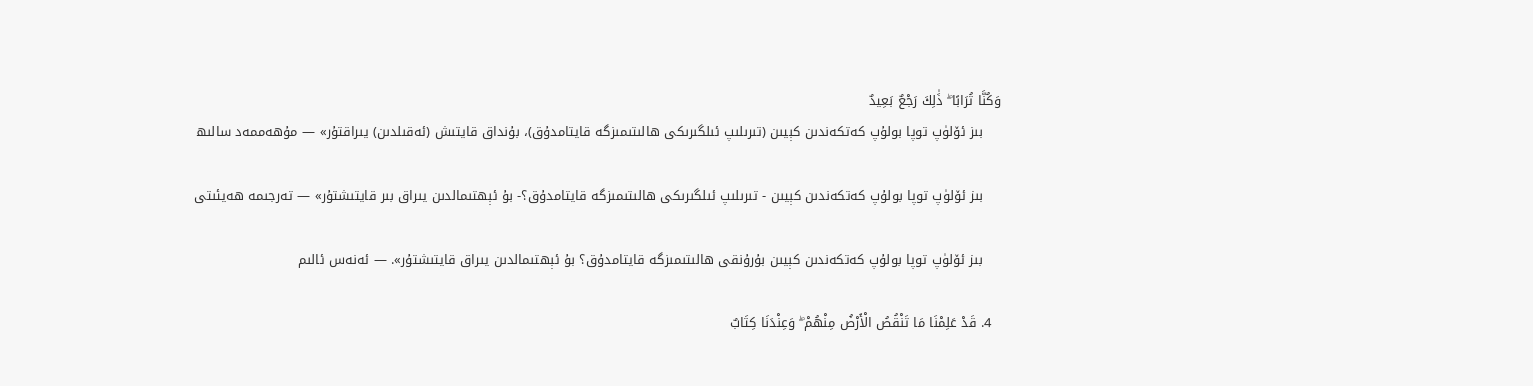وَكُنَّا تُرَابًا ۖ ذَٰلِكَ رَجْعٌ بَعِيدٌ
    بىز ئۆلۈپ توپا بولۇپ كەتكەندىن كېيىن (تىرىلىپ ئىلگىرىكى ھالىتىمىزگە قايتامدۇق)، بۇنداق قايتىش (ئەقىلدىن) يىراقتۇر» — مۇھەممەد سالىھ

    بىز ئۆلۈپ توپا بولۇپ كەتكەندىن كېيىن - تىرىلىپ ئىلگىرىكى ھالىتىمىزگە قايتامدۇق؟- بۇ ئېھتىمالدىن يىراق بىر قايتىشتۇر» — تەرجىمە ھەيئىتى

    بىز ئۆلۈپ توپا بولۇپ كەتكەندىن كېيىن بۇرۇنقى ھالىتىمىزگە قايتامدۇق؟ بۇ ئېھتىمالدىن يىراق قايتىشتۇر». — ئەنەس ئالىم

  4. قَدْ عَلِمْنَا مَا تَنْقُصُ الْأَرْضُ مِنْهُمْ ۖ وَعِنْدَنَا كِتَابٌ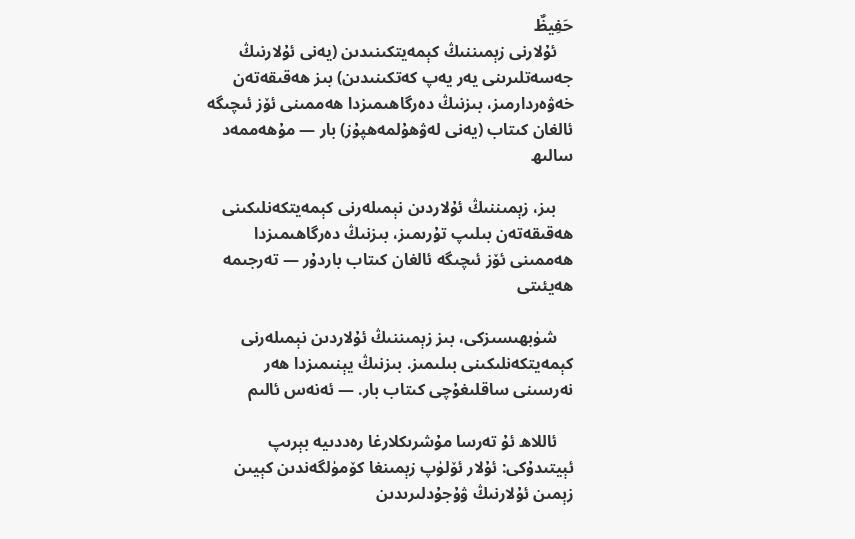حَفِيظٌ
    ئۇلارنى زېمىننىڭ كېمەيتكىنىدىن (يەنى ئۇلارنىڭ جەسەتلىرىنى يەر يەپ كەتكىنىدىن) بىز ھەقىقەتەن خەۋەردارمىز، بىزنىڭ دەرگاھىمىزدا ھەممىنى ئۆز ئىچىگە ئالغان كىتاب (يەنى لەۋھۇلمەھپۇز) بار — مۇھەممەد سالىھ

    بىز، زېمىننىڭ ئۇلاردىن نېمىلەرنى كېمەيتكەنلىكىنى ھەقىقەتەن بىلىپ تۇرىمىز، بىزنىڭ دەرگاھىمىزدا ھەممىنى ئۆز ئىچىگە ئالغان كىتاب باردۇر — تەرجىمە ھەيئىتى

    شۈبھىسىزكى، بىز زېمىننىڭ ئۇلاردىن نېمىلەرنى كېمەيتكەنلىكىنى بىلىمىز. بىزنىڭ يېنىمىزدا ھەر نەرسىنى ساقلىغۇچى كىتاب بار. — ئەنەس ئالىم

    ئاللاھ ئۇ تەرسا مۇشرىكلارغا رەددىيە بېرىپ ئېيتىدۇكى: ئۇلار ئۆلۈپ زېمىنغا كۆمۈلگەندىن كېيىن زېمىن ئۇلارنىڭ ۋۇجۇدلىرىدىن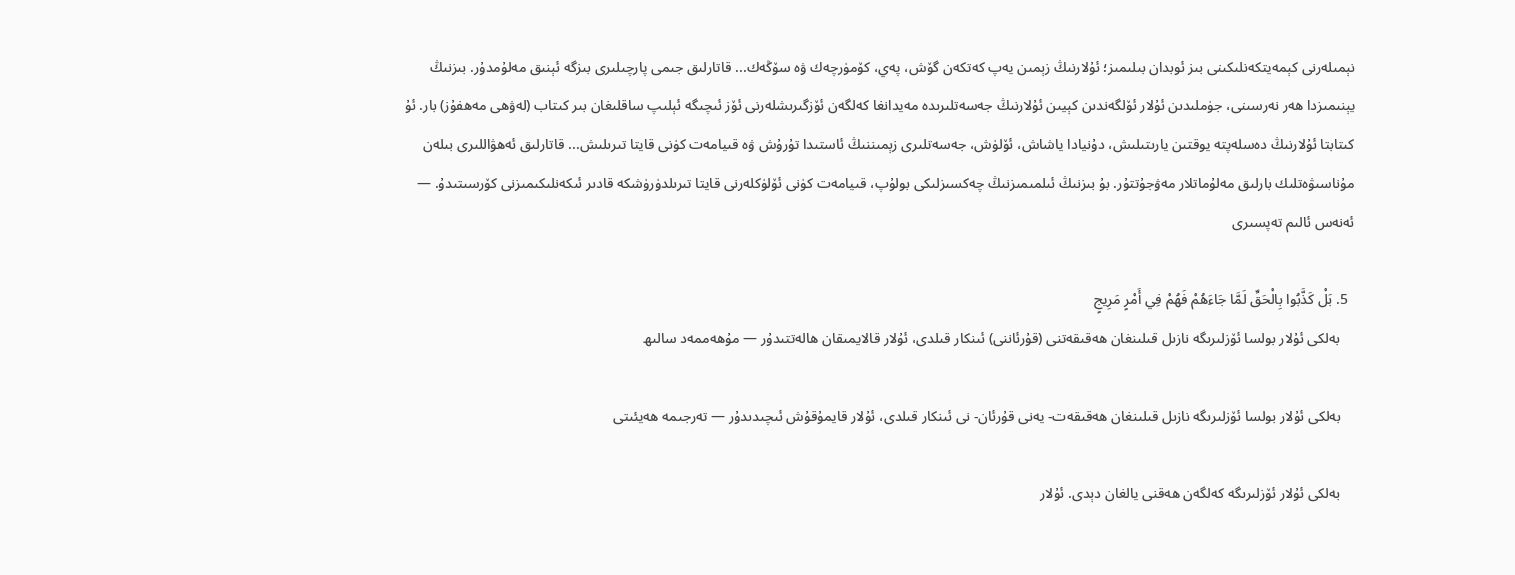نېمىلەرنى كېمەيتكەنلىكىنى بىز ئوبدان بىلىمىز؛ ئۇلارنىڭ زېمىن يەپ كەتكەن گۆش، پەي، كۆمۈرچەك ۋە سۆڭەك... قاتارلىق جىمى پارچىلىرى بىزگە ئېنىق مەلۇمدۇر. بىزنىڭ يېنىمىزدا ھەر نەرسىنى، جۈملىدىن ئۇلار ئۆلگەندىن كېيىن ئۇلارنىڭ جەسەتلىرىدە مەيدانغا كەلگەن ئۆزگىرىشلەرنى ئۆز ئىچىگە ئېلىپ ساقلىغان بىر كىتاب (لەۋھى مەھفۇز) بار. ئۇ كىتابتا ئۇلارنىڭ دەسلەپتە يوقتىن يارىتىلىش، دۇنيادا ياشاش، ئۆلۈش، جەسەتلىرى زېمىننىڭ ئاستىدا تۇرۇش ۋە قىيامەت كۈنى قايتا تىرىلىش... قاتارلىق ئەھۋاللىرى بىلەن مۇناسىۋەتلىك بارلىق مەلۇماتلار مەۋجۇتتۇر. بۇ بىزنىڭ ئىلمىمىزنىڭ چەكسىزلىكى بولۇپ، قىيامەت كۈنى ئۆلۈكلەرنى قايتا تىرىلدۈرۈشكە قادىر ئىكەنلىكىمىزنى كۆرسىتىدۇ. — ئەنەس ئالىم تەپسىرى

  5. بَلْ كَذَّبُوا بِالْحَقِّ لَمَّا جَاءَهُمْ فَهُمْ فِي أَمْرٍ مَرِيجٍ
    بەلكى ئۇلار بولسا ئۆزلىرىگە نازىل قىلىنغان ھەقىقەتنى (قۇرئاننى) ئىنكار قىلدى، ئۇلار قالايمىقان ھالەتتىدۇر — مۇھەممەد سالىھ

    بەلكى ئۇلار بولسا ئۆزلىرىگە نازىل قىلىنغان ھەقىقەت- يەنى قۇرئان- نى ئىنكار قىلدى، ئۇلار قايمۇقۇش ئىچىدىدۇر — تەرجىمە ھەيئىتى

    بەلكى ئۇلار ئۆزلىرىگە كەلگەن ھەقنى يالغان دېدى. ئۇلار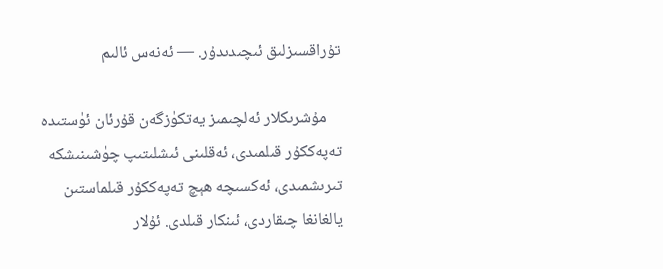تۇراقسىزلىق ئىچىدىدۇر. — ئەنەس ئالىم

    مۇشرىكلار ئەلچىمىز يەتكۈزگەن قۇرئان ئۈستىدە تەپەككۇر قىلمىدى، ئەقلىنى ئىشلىتىپ چۈشىنىشكە تىرىشمىدى، ئەكسىچە ھېچ تەپەككۇر قىلماستىن يالغانغا چىقاردى، ئىنكار قىلدى. ئۇلار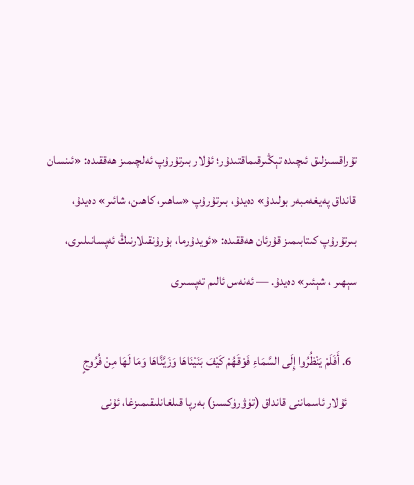تۇراقسىزلىق ئىچىدە تېڭىرقىماقتىدۇر؛ ئۇلار بىرتۇرۇپ ئەلچىمىز ھەققىدە: «ئىنسان قانداق پەيغەمبەر بولىدۇ» دەيدۇ، بىرتۇرۇپ «ساھىر، كاھىن، شائىر» دەيدۇ، بىرتۇرۇپ كىتابىمىز قۇرئان ھەققىدە: «ئويدۇرما، بۇرۇنقىلارنىڭ ئەپسانىلىرى، سېھىر ، شېئىر» دەيدۇ. — ئەنەس ئالىم تەپسىرى

  6. أَفَلَمْ يَنْظُرُوا إِلَى السَّمَاءِ فَوْقَهُمْ كَيْفَ بَنَيْنَاهَا وَزَيَّنَّاهَا وَمَا لَهَا مِنْ فُرُوجٍ
    ئۇلار ئاسماننى قانداق (تۈۋرۈكسىز) بەرپا قىلغانلىقىمىزغا، ئۇنى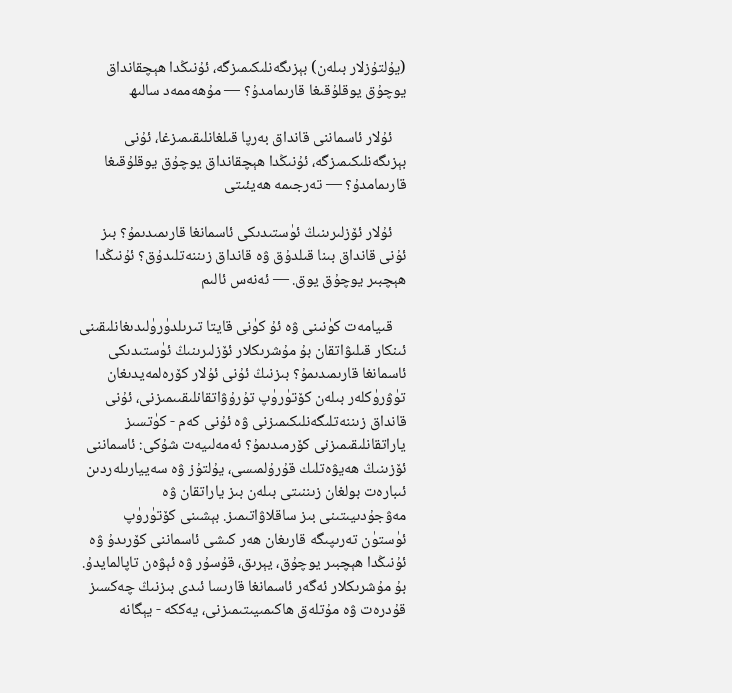(يۇلتۇزلار بىلەن) بېزىگەنلىكىمىزگە، ئۇنىڭدا ھېچقانداق يوچۇق يوقلۇقىغا قارىمامدۇ؟ — مۇھەممەد سالىھ

    ئۇلار ئاسماننى قانداق بەرپا قىلغانلىقىمىزغا، ئۇنى بېزىگەنلىكىمىزگە، ئۇنىڭدا ھېچقانداق يوچۇق يوقلۇقىغا قارىمامدۇ؟ — تەرجىمە ھەيئىتى

    ئۇلار ئۆزلىرىنىڭ ئۈستىدىكى ئاسمانغا قارىمىدىمۇ؟ بىز ئۇنى قانداق بىنا قىلدۇق ۋە قانداق زىننەتلىدۇق؟ ئۇنىڭدا ھېچبىر يوچۇق يوق. — ئەنەس ئالىم

    قىيامەت كۈنىنى ۋە ئۇ كۈنى قايتا تىرىلدۈرۈلىدىغانلىقىنى ئىنكار قىلىۋاتقان بۇ مۇشرىكلار ئۆزلىرىنىڭ ئۈستىدىكى ئاسمانغا قارىمىدىمۇ؟ بىزنىڭ ئۇنى ئۇلار كۆرەلمەيدىغان تۈۋرۈكلەر بىلەن كۆتۈرۈپ تۇرۇۋاتقانلىقىىمىزنى، ئۇنى قانداق زىننەتلىگەنلىكىمىزنى ۋە ئۇنى كەم - كۈتسىز ياراتقانلىقىمىزنى كۆرمىدىمۇ؟ ئەمەلىيەت شۇكى: ئاسماننى ئۆزىنىڭ ھەيۋەتلىك قۇرۇلمىسى، يۇلتۇز ۋە سەييارىلەردىن ئىبارەت بولغان زىننىتى بىلەن بىز ياراتقان ۋە مەۋجۇدىيىتىنى بىز ساقلاۋاتىمىز. بېشىنى كۆتۈرۈپ ئۈستۈن تەرىپىگە قارىغان ھەر كىشى ئاسماننى كۆرىدۇ ۋە ئۇنىڭدا ھېچبىر يوچۇق، يېرىق، قۇسۇر ۋە ئېۋەن تاپالمايدۇ. بۇ مۇشرىكلار ئەگەر ئاسمانغا قارىسا ئىدى بىزنىڭ چەكسىز قۇدرەت ۋە مۇتلەق ھاكىمىيىتىمىزنى، يەككە - يېگانە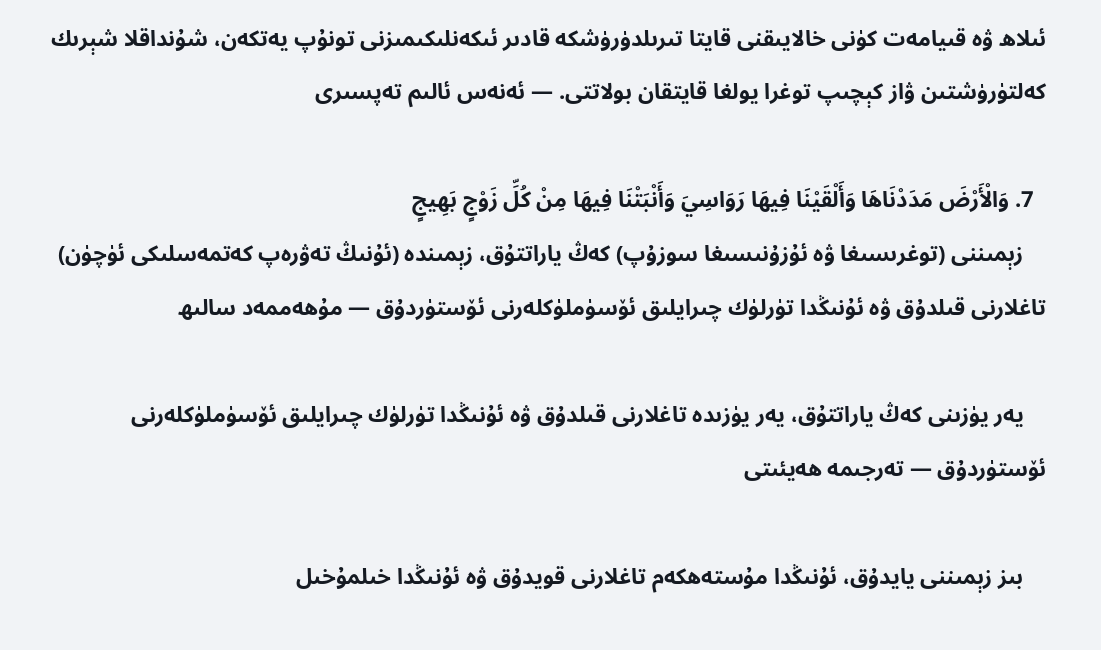ئىلاھ ۋە قىيامەت كۈنى خالايىقنى قايتا تىرىلدۈرۈشكە قادىر ئىكەنلىكىمىزنى تونۇپ يەتكەن، شۇنداقلا شېرىك كەلتۈرۈشتىن ۋاز كېچىپ توغرا يولغا قايتقان بولاتتى. — ئەنەس ئالىم تەپسىرى

  7. وَالْأَرْضَ مَدَدْنَاهَا وَأَلْقَيْنَا فِيهَا رَوَاسِيَ وَأَنْبَتْنَا فِيهَا مِنْ كُلِّ زَوْجٍ بَهِيجٍ
    زېمىننى (توغرىسىغا ۋە ئۇزۇنىسىغا سوزۇپ) كەڭ ياراتتۇق، زېمىندە (ئۇنىڭ تەۋرەپ كەتمەسلىكى ئۈچۈن) تاغلارنى قىلدۇق ۋە ئۇنىڭدا تۈرلۈك چىرايلىق ئۆسۈملۈكلەرنى ئۆستۈردۇق — مۇھەممەد سالىھ

    يەر يۈزىنى كەڭ ياراتتۇق، يەر يۈزىدە تاغلارنى قىلدۇق ۋە ئۇنىڭدا تۈرلۈك چىرايلىق ئۆسۈملۈكلەرنى ئۆستۈردۇق — تەرجىمە ھەيئىتى

    بىز زېمىننى يايدۇق، ئۇنىڭدا مۇستەھكەم تاغلارنى قويدۇق ۋە ئۇنىڭدا خىلمۇخىل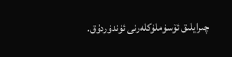چىرايلىق ئۆسۈملۈكلەرنى ئۈندۈردۇق.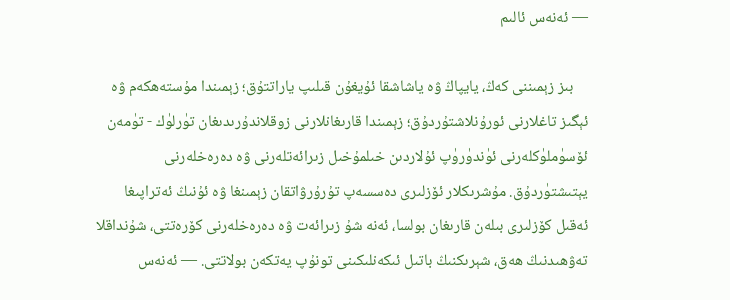— ئەنەس ئالىم

    بىز زېمىننى كەڭ، يايپاڭ ۋە ياشاشقا ئۇيغۇن قىلىپ ياراتتۇق؛ زېمىندا مۇستەھكەم ۋە ئېگىز تاغلارنى ئورۇنلاشتۇردۇق؛ زېمىندا قارىغانلارنى زوقلاندۇرىدىغان تۈرلۈك - تۈمەن ئۆسۈملۈكلەرنى ئۈندۈرۈپ ئۇلاردىن خىلمۇخىل زىرائەتلەرنى ۋە دەرەخلەرنى يېتىشتۈردۇق. مۇشرىكلار ئۆزلىرى دەسسەپ تۇرۇرۋاتقان زېمىنغا ۋە ئۇنىڭ ئەتراپىغا ئەقىل كۆزلىرى بىلەن قارىغان بولسا، ئەنە شۇ زىرائەت ۋە دەرەخلەرنى كۆرەتتى، شۇنداقلا تەۋھىدنىڭ ھەق، شېرىكنىڭ باتىل ئىكەنلىكىنى تونۇپ يەتكەن بولاتتى. — ئەنەس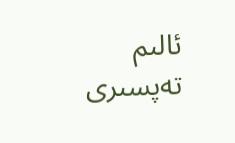ئالىم تەپسىرى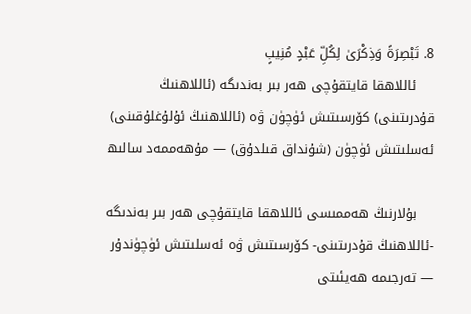8. تَبْصِرَةً وَذِكْرَىٰ لِكُلِّ عَبْدٍ مُنِيبٍ
    ئاللاھقا قايتقۇچى ھەر بىر بەندىگە (ئاللاھنىڭ قۇدرىتىنى) كۆرسىتىش ئۈچۈن ۋە (ئاللاھنىڭ ئۇلۇغلۇقىنى) ئەسلىتىش ئۈچۈن (شۇنداق قىلدۇق) — مۇھەممەد سالىھ

    بۇلارنىڭ ھەممىسى ئاللاھقا قايتقۇچى ھەر بىر بەندىگە -ئاللاھنىڭ قۇدرىتىنى- كۆرسىتىش ۋە ئەسلىتىش ئۈچۈندۇر — تەرجىمە ھەيئىتى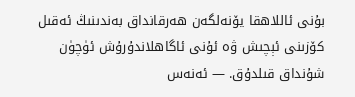بۇنى ئاللاھقا يۆنەلگەن ھەرقانداق بەندىنىڭ ئەقىل كۆزىنى ئېچىش ۋە ئۇنى ئاگاھلاندۇرۇش ئۈچۈن شۇنداق قىلدۇق. — ئەنەس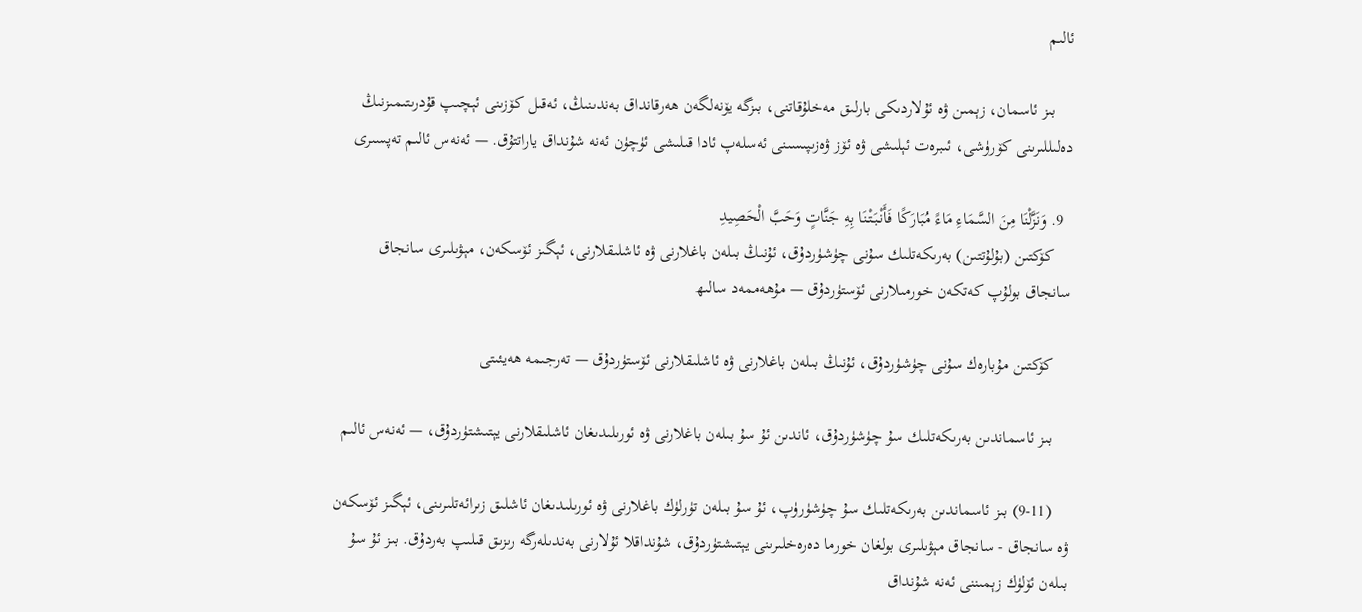ئالىم

    بىز ئاسمان، زېمىن ۋە ئۇلاردىكى بارلىق مەخلۇقاتنى، بىزگە يۆنەلگەن ھەرقانداق بەندىنىڭ، ئەقىل كۆزىنى ئېچىپ قۇدرىتىمىزنىڭ دەلىللىرىنى كۆرۈشى، ئىبرەت ئېلىشى ۋە ئۆز ۋەزىپىسىنى ئەسلەپ ئادا قىلىشى ئۈچۈن ئەنە شۇنداق ياراتتۇق. — ئەنەس ئالىم تەپسىرى

  9. وَنَزَّلْنَا مِنَ السَّمَاءِ مَاءً مُبَارَكًا فَأَنْبَتْنَا بِهِ جَنَّاتٍ وَحَبَّ الْحَصِيدِ
    كۆكتىن (بۇلۇتتىن) بەرىكەتلىك سۇنى چۈشۈردۇق، ئۇنىڭ بىلەن باغلارنى ۋە ئاشلىقلارنى، ئېگىز ئۆسكەن، مېۋىلىرى سانجاق سانجاق بولۇپ كەتكەن خورمىلارنى ئۆستۈردۇق — مۇھەممەد سالىھ

    كۆكتىن مۇبارەك سۇنى چۈشۈردۇق، ئۇنىڭ بىلەن باغلارنى ۋە ئاشلىقلارنى ئۆستۈردۇق — تەرجىمە ھەيئىتى

    بىز ئاسماندىن بەرىكەتلىك سۇ چۈشۈردۇق، ئاندىن ئۇ سۇ بىلەن باغلارنى ۋە ئورىلىدىغان ئاشلىقلارنى يېتىشتۈردۇق، — ئەنەس ئالىم

    (9-11) بىز ئاسماندىن بەرىكەتلىك سۇ چۈشۈرۈپ، ئۇ سۇ بىلەن تۈرلۈك باغلارنى ۋە ئورىلىدىغان ئاشلىق زىرائەتلىرىنى، ئېگىز ئۆسكەن ۋە سانجاق - سانجاق مېۋىلىرى بولغان خورما دەرەخلىرىنى يېتىشتۈردۇق، شۇنداقلا ئۇلارنى بەندىلەرگە رىزىق قىلىپ بەردۇق. بىز ئۇ سۇ بىلەن ئۆلۈك زېمىننى ئەنە شۇنداق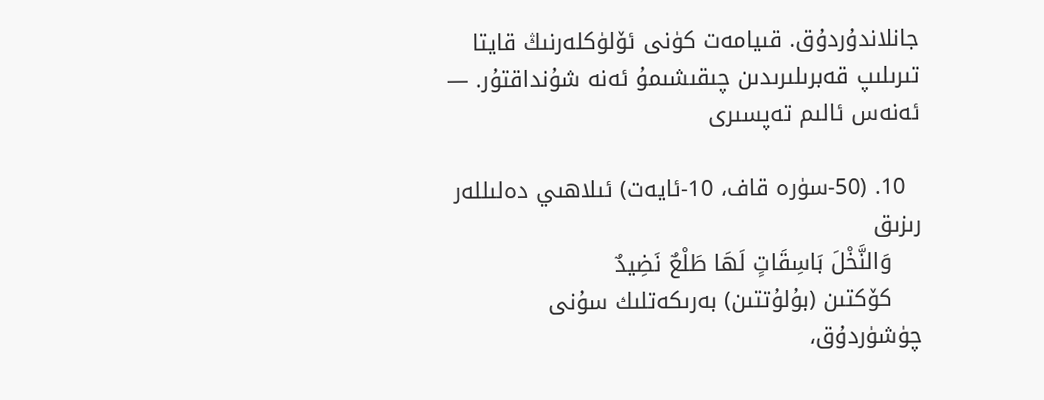جانلاندۇردۇق. قىيامەت كۈنى ئۆلۈكلەرنىڭ قايتا تىرىلىپ قەبرىلىرىدىن چىقىشىمۇ ئەنە شۇنداقتۇر. — ئەنەس ئالىم تەپسىرى

  10. (50-سۈرە قاف، 10-ئايەت) ئىلاھىي دەلىللەر رىزىق
    وَالنَّخْلَ بَاسِقَاتٍ لَهَا طَلْعٌ نَضِيدٌ
    كۆكتىن (بۇلۇتتىن) بەرىكەتلىك سۇنى چۈشۈردۇق،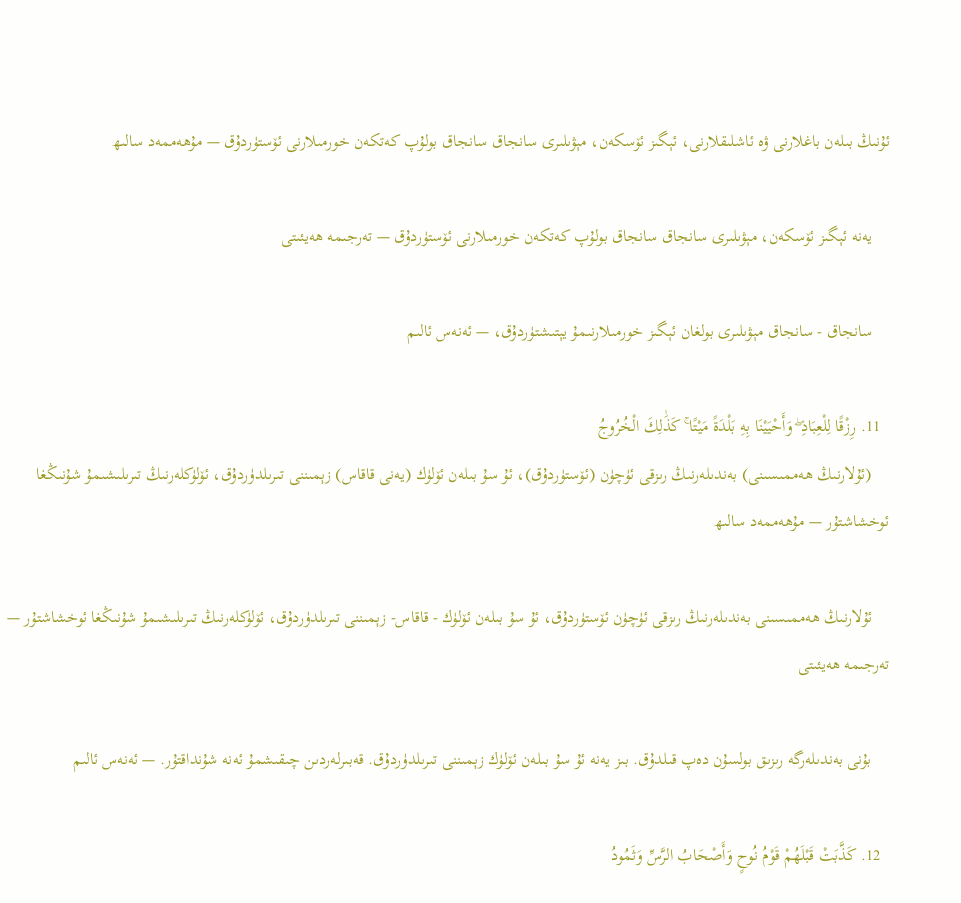ئۇنىڭ بىلەن باغلارنى ۋە ئاشلىقلارنى، ئېگىز ئۆسكەن، مېۋىلىرى سانجاق سانجاق بولۇپ كەتكەن خورمىلارنى ئۆستۈردۇق — مۇھەممەد سالىھ

    يەنە ئېگىز ئۆسكەن، مېۋىلىرى سانجاق سانجاق بولۇپ كەتكەن خورمىلارنى ئۆستۈردۇق — تەرجىمە ھەيئىتى

    سانجاق - سانجاق مېۋىلىرى بولغان ئېگىز خورمىلارنىمۇ يېتىشتۈردۇق، — ئەنەس ئالىم

  11. رِزْقًا لِلْعِبَادِ ۖ وَأَحْيَيْنَا بِهِ بَلْدَةً مَيْتًا ۚ كَذَٰلِكَ الْخُرُوجُ
    (ئۇلارنىڭ ھەممىسىنى) بەندىلەرنىڭ رىزقى ئۈچۈن (ئۆستۈردۇق)، ئۇ سۇ بىلەن ئۆلۈك (يەنى قاقاس) زېمىننى تىرىلدۈردۇق، ئۆلۈكلەرنىڭ تىرىلىشىمۇ شۇنىڭغا ئوخشاشتۇر — مۇھەممەد سالىھ

    ئۇلارنىڭ ھەممىسىنى بەندىلەرنىڭ رىزقى ئۈچۈن ئۆستۈردۇق، ئۇ سۇ بىلەن ئۆلۈك - قاقاس- زېمىننى تىرىلدۈردۇق، ئۆلۈكلەرنىڭ تىرىلىشىمۇ شۇنىڭغا ئوخشاشتۇر — تەرجىمە ھەيئىتى

    بۇنى بەندىلەرگە رىزىق بولسۇن دەپ قىلدۇق. بىز يەنە ئۇ سۇ بىلەن ئۆلۈك زېمىننى تىرىلدۈردۇق. قەبىرلەردىن چىقىشمۇ ئەنە شۇنداقتۇر. — ئەنەس ئالىم

  12. كَذَّبَتْ قَبْلَهُمْ قَوْمُ نُوحٍ وَأَصْحَابُ الرَّسِّ وَثَمُودُ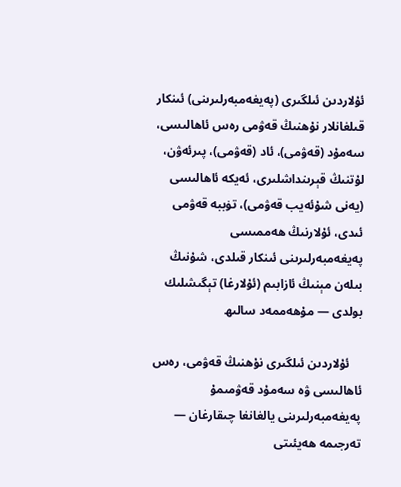ئۇلاردىن ئىلگىرى (پەيغەمبەرلىرىنى) ئىنكار قىلغانلار نۇھنىڭ قەۋمى رەس ئاھالىسى، سەمۇد (قەۋمى)، ئاد (قەۋمى)، پىرئەۋن، لۇتنىڭ قېرىنداشلىرى، ئەيكە ئاھالىسى (يەنى شۇئەيب قەۋمى)، تۈببە قەۋمى ئىدى، ئۇلارنىڭ ھەممىسى پەيغەمبەرلىرىنى ئىنكار قىلدى، شۇنىڭ بىلەن مېنىڭ ئازابىم (ئۇلارغا) تېگىشلىك بولدى — مۇھەممەد سالىھ

    ئۇلاردىن ئىلگىرى نۇھنىڭ قەۋمى، رەس ئاھالىسى ۋە سەمۇد قەۋمىمۇ پەيغەمبەرلىرىنى يالغانغا چىقارغان — تەرجىمە ھەيئىتى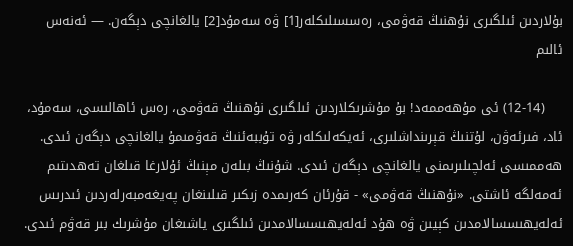بۇلاردىن ئىلگىرى نۇھنىڭ قەۋمى، رەسسىلىكلەر[1] ۋە سەمۇد[2] يالغانچى دېگەن. — ئەنەس ئالىم

    (12-14) ئى مۇھەممەد! بۇ مۇشرىكلاردىن ئىلگىرى نۇھنىڭ قەۋمى، رەس ئاھالىسى، سەمۇد، ئاد، فىرئەۋن، لۇتنىڭ قېرىنداشلىرى، ئەيكەلىكلەر ۋە تۇببەئنىڭ قەۋمىمۇ يالغانچى دېگەن ئىدى. ھەممىسى ئەلچىلىرىمنى يالغانچى دېگەن ئىدى. شۇنىڭ بىلەن مېنىڭ ئۇلارغا قىلغان تەھدىتىم ئەمەلگە ئاشتى. «نۇھنىڭ قەۋمى» - قۇرئان كەرىمدە زىكىر قىلىنغان پەيغەمبەرلەردىن ئىدرىس ئەلەيھىسسالامدىن كېيىن ۋە ھۇد ئەلەيھىسسالامدىن ئىلگىرى ياشىغان مۇشرىك بىر قەۋم ئىدى.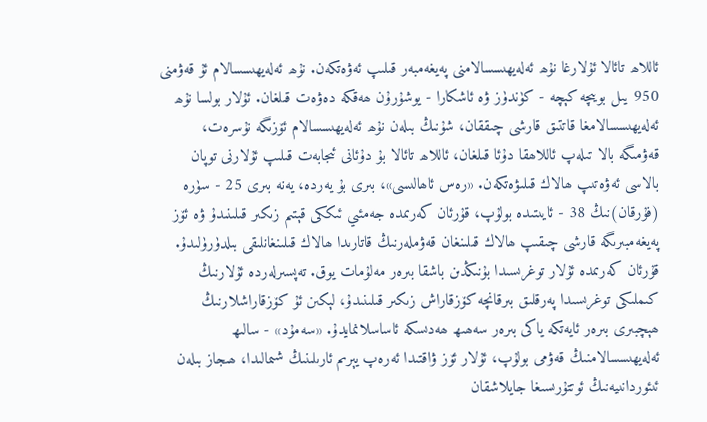ئاللاھ تائالا ئۇلارغا نۇھ ئەلەيھىسسالامنى پەيغەمبەر قىلىپ ئەۋەتكەن. نۇھ ئەلەيھىسسالام ئۇ قەۋمنى 950 يىل بويىچە كېچە - كۈندۈز ۋە ئاشكارا - يوشۇرۇن ھەقكە دەۋەت قىلغان. ئۇلار بولسا نۇھ ئەلەيھىسسالامغا قاتتىق قارشى چىققان، شۇنىڭ بىلەن نۇھ ئەلەيھىسسالام ئۆزىگە نۇسرەت، قەۋمىگە بالا تىلەپ ئاللاھقا دۇئا قىلغان، ئاللاھ تائالا بۇ دۇئانى ئىجابەت قىلىپ ئۇلارنى توپان بالاسى ئەۋەتىپ ھالاك قىلىۋەتكەن. «رەس ئاھالىسى»، بىرى بۇ يەردە، يەنە بىرى 25 - سۈرە (فۇرقان)نىڭ 38 - ئايىتىدە بولۇپ، قۇرئان كەرىمدە جەمئىي ئىككى قېتىم زىكىر قىلىنىدۇ ۋە ئۆز پەيغەمبىرىگە قارشى چىقىپ ھالاك قىلىنغان قەۋملەرنىڭ قاتارىدا ھالاك قىلىنغانلىقى بىلدۈرۈلىدۇ. قۇرئان كەرىمدە ئۇلار توغرىسىدا بۇنىڭدىن باشقا بىرەر مەلۇمات يوق. تەپسىرلەردە ئۇلارنىڭ كىملىكى توغرىسىدا پەرقلىق بىرقانچە كۆزقاراش زىكىر قىلىنىدۇ، لېكىن ئۇ كۆزقاراشلارنىڭ ھېچبىرى بىرەر ئايەتكە ياكى بىرەر سەھىھ ھەدىسكە ئاساسلانمايدۇ. «سەمۇد» - سالىھ ئەلەيھىسسالامنىڭ قەۋمى بولۇپ، ئۇلار ئۆز ۋاقتىدا ئەرەپ يېرىم ئارىلىنىڭ شىمالىدا، ھىجاز بىلەن ئىئوردانىيەنىڭ ئوتتۇرىسىغا جايلاشقان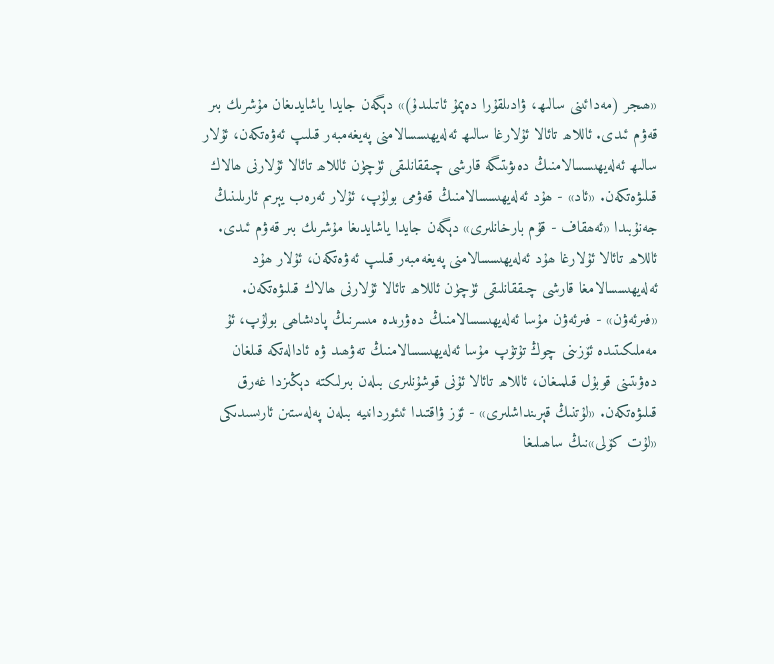«ھىجر (مەدائىنى سالىھ، ۋادىلقۇرا دەپمۇ ئاتىلىدۇ)» دېگەن جايدا ياشايدىغان مۇشرىك بىر قەۋم ئىدى. ئاللاھ تائالا ئۇلارغا سالىھ ئەلەيھىسسالامنى پەيغەمبەر قىلىپ ئەۋەتكەن، ئۇلار سالىھ ئەلەيھىسسالامنىڭ دەىۋىتىگە قارشى چىققانلىقى ئۈچۈن ئاللاھ تائالا ئۇلارنى ھالاك قىلىۋەتكەن. «ئاد» - ھۇد ئەلەيھىسسالامنىڭ قەۋمى بولۇپ، ئۇلار ئەرەب يېرىم ئارىلىنىڭ جەنۇبىدا «ئەھقاف - قۇم بارخانلىرى» دېگەن جايدا ياشايدىغا مۇشرىك بىر قەۋم ئىدى. ئاللاھ تائالا ئۇلارغا ھۇد ئەلەيھىسسالامنى پەيغەمبەر قىلىپ ئەۋەتكەن، ئۇلار ھۇد ئەلەيھىسسالامغا قارشى چىققانلىقى ئۈچۈن ئاللاھ تائالا ئۇلارنى ھالاك قىلىۋەتكەن. «فىرئەۋن» - فىرئەۋن مۇسا ئەلەيھىسسالامنىڭ دەۋرىدە مىسرنىڭ پادىشاھى بولۇپ، ئۇ مەملىكىتىدە ئۆزىنى چوڭ تۇتۇپ مۇسا ئەلەيھىسسالامنىڭ تەۋھىد ۋە ئادالەتكە قىلغان دەۋىتىنى قوبۇل قىلمىغان، ئاللاھ تائالا ئۇنى قوشۇنلىرى بىلەن بىرلىكتە دېڭىزدا غەرق قىلىۋەتكەن. «لۇتنىڭ قېرىنداشلىرى» - ئۆز ۋاقتىدا ئىئوردانىيە بىلەن پەلەستىن ئارىسىدىكى «لۇت كۆلى»نىڭ ساھىلىغا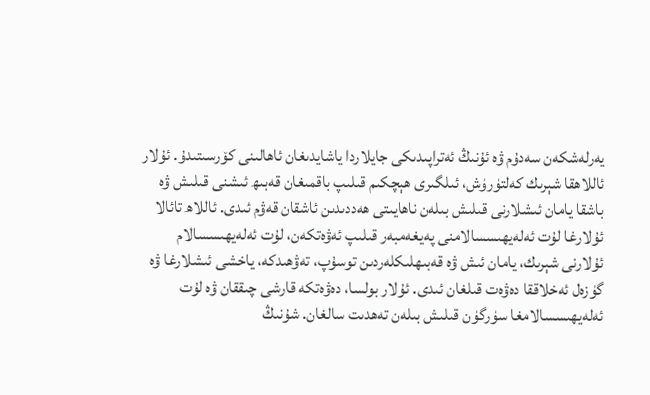يەرلەشكەن سەدۇم ۋە ئۇنىڭ ئەتراپىدىكى جايلاردا ياشايدىغان ئاھالىنى كۆرسىتىدۇ. ئۇلار ئاللاھقا شېرىك كەلتۈرۈش، ئىلگىرى ھېچكىم قىلىپ باقمىغان قەبىھ ئىشنى قىلىش ۋە باشقا يامان ئىشلارنى قىلىش بىلەن ناھايىتى ھەددىدىن ئاشقان قەۋم ئىدى. ئاللاھ تائالا ئۇلارغا لۇت ئەلەيھىسسالامنى پەيغەمبەر قىلىپ ئەۋەتكەن، لۇت ئەلەيھىسسالام ئۇلارنى شېرىك، يامان ئىش ۋە قەبىھلىكلەردىن توسۇپ، تەۋھىدكە، ياخشى ئىشلارغا ۋە گۈزەل ئەخلاققا دەۋەت قىلغان ئىدى. ئۇلار بولسا، دەۋەتكە قارشى چىققان ۋە لۇت ئەلەيھىسسالامغا سۈرگۈن قىلىش بىلەن تەھدىت سالغان. شۇنىڭ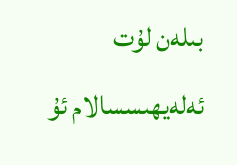بىلەن لۇت ئەلەيھىسسالام ئۇ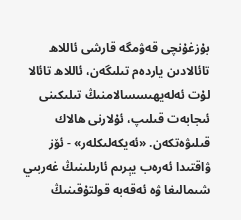بۇزغۇنچى قەۋمگە قارشى ئاللاھ تائالادىن ياردەم تىلىگەن، ئاللاھ تائالا لۇت ئەلەيھىسسالامنىڭ تىلىكىنى ئىجابەت قىلىپ، ئۇلارنى ھالاك قىلىۋەتكەن. «ئەيكەلىكلەر» - ئۆز ۋاقتىدا ئەرەب يېرىم ئارىلىنىڭ غەربىي شىمالىغا ۋە ئەقەبە قولتۇقىنىڭ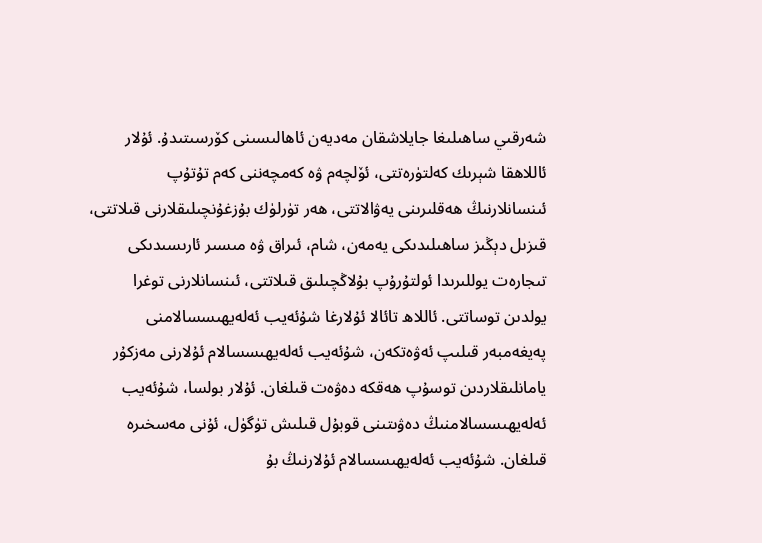شەرقىي ساھىلىغا جايلاشقان مەديەن ئاھالىسىنى كۆرسىتىدۇ. ئۇلار ئاللاھقا شېرىك كەلتۈرەتتى، ئۆلچەم ۋە كەمچەننى كەم تۇتۇپ ئىنسانلارنىڭ ھەقلىرىنى يەۋالاتتى، ھەر تۈرلۈك بۇزغۇنچىلىقلارنى قىلاتتى، قىزىل دېڭىز ساھىلىدىكى يەمەن، شام، ئىراق ۋە مىسىر ئارىسىدىكى تىجارەت يوللىرىدا ئولتۇرۇپ بۇلاڭچىلىق قىلاتتى، ئىنسانلارنى توغرا يولدىن توساتتى. ئاللاھ تائالا ئۇلارغا شۇئەيب ئەلەيھىسسالامنى پەيغەمبەر قىلىپ ئەۋەتكەن، شۇئەيب ئەلەيھىسسالام ئۇلارنى مەزكۇر يامانلىقلاردىن توسۇپ ھەقكە دەۋەت قىلغان. ئۇلار بولسا، شۇئەيب ئەلەيھىسسالامنىڭ دەۋىتىنى قوبۇل قىلىش تۈگۈل، ئۇنى مەسخىرە قىلغان. شۇئەيب ئەلەيھىسسالام ئۇلارنىڭ بۇ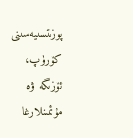پوزىتسىيەسىنى كۆرۈپ، ئۆزىگە ۋە مۇئمىنلارغا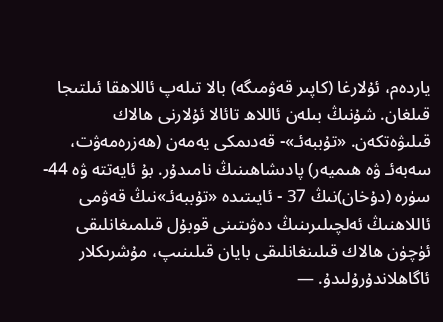ياردەم، ئۇلارغا (كاپىر قەۋمىگە) بالا تىلەپ ئاللاھقا ئىلتىجا قىلغان. شۇنىڭ بىلەن ئاللاھ تائالا ئۇلارنى ھالاك قىلىۋەتكەن. «تۇببەئـ»- قەدىمكى يەمەن (ھەزرەمەۋت، سەبەئـ ۋە ھىميەر) پادىشاھىنىڭ نامىدۇر. بۇ ئايەتتە ۋە 44- سۈرە (دۇخان)نىڭ 37 - ئايىتىدە «تۇببەئـ»نىڭ قەۋمى ئاللاھنىڭ ئەلچىلىرىنىڭ دەۋىتىنى قوبۇل قىلمىغانلىقى ئۈچۈن ھالاك قىلىنغانلىقى بايان قىلىنىپ، مۇشرىكلار ئاگاھلاندۇرۇلىدۇ. —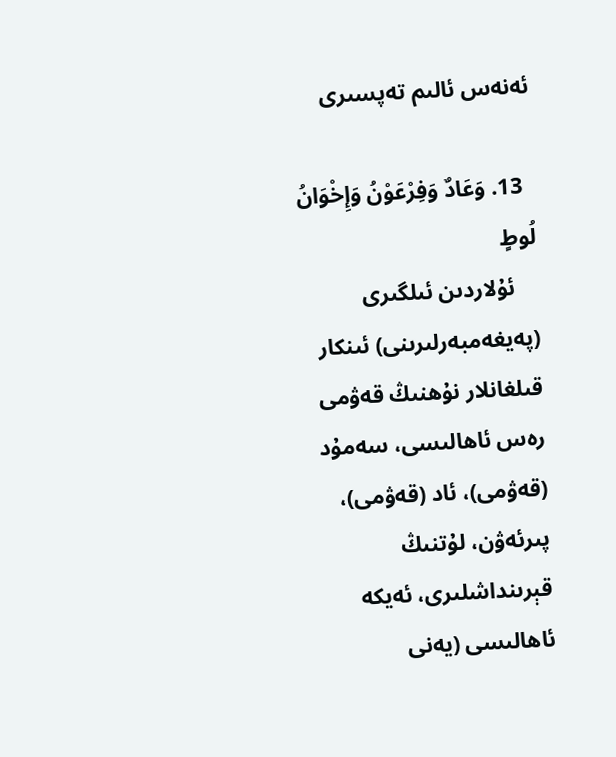ئەنەس ئالىم تەپسىرى

  13. وَعَادٌ وَفِرْعَوْنُ وَإِخْوَانُ لُوطٍ
    ئۇلاردىن ئىلگىرى (پەيغەمبەرلىرىنى) ئىنكار قىلغانلار نۇھنىڭ قەۋمى رەس ئاھالىسى، سەمۇد (قەۋمى)، ئاد (قەۋمى)، پىرئەۋن، لۇتنىڭ قېرىنداشلىرى، ئەيكە ئاھالىسى (يەنى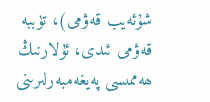شۇئەيب قەۋمى)، تۈببە قەۋمى ئىدى، ئۇلارنىڭ ھەممىسى پەيغەمبەرلىرىنى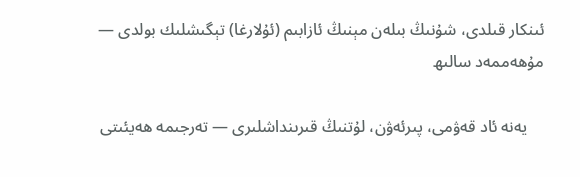ئىنكار قىلدى، شۇنىڭ بىلەن مېنىڭ ئازابىم (ئۇلارغا) تېگىشلىك بولدى — مۇھەممەد سالىھ

    يەنە ئاد قەۋمى، پىرئەۋن، لۇتنىڭ قىرىنداشلىرى — تەرجىمە ھەيئىتى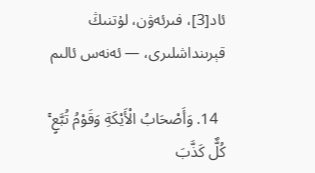ئاد[3]، فىرئەۋن، لۇتنىڭ قېرىنداشلىرى، — ئەنەس ئالىم

  14. وَأَصْحَابُ الْأَيْكَةِ وَقَوْمُ تُبَّعٍ ۚ كُلٌّ كَذَّبَ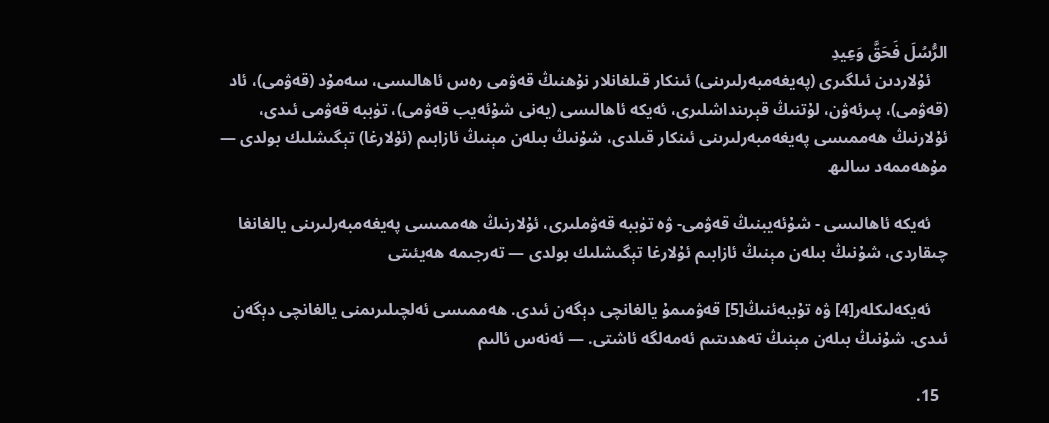الرُّسُلَ فَحَقَّ وَعِيدِ
    ئۇلاردىن ئىلگىرى (پەيغەمبەرلىرىنى) ئىنكار قىلغانلار نۇھنىڭ قەۋمى رەس ئاھالىسى، سەمۇد (قەۋمى)، ئاد (قەۋمى)، پىرئەۋن، لۇتنىڭ قېرىنداشلىرى، ئەيكە ئاھالىسى (يەنى شۇئەيب قەۋمى)، تۈببە قەۋمى ئىدى، ئۇلارنىڭ ھەممىسى پەيغەمبەرلىرىنى ئىنكار قىلدى، شۇنىڭ بىلەن مېنىڭ ئازابىم (ئۇلارغا) تېگىشلىك بولدى — مۇھەممەد سالىھ

    ئەيكە ئاھالىسى - شۇئەيبنىڭ قەۋمى- ۋە تۈببە قەۋملىرى، ئۇلارنىڭ ھەممىسى پەيغەمبەرلىرىنى يالغانغا چىقاردى، شۇنىڭ بىلەن مېنىڭ ئازابىم ئۇلارغا تېگىشلىك بولدى — تەرجىمە ھەيئىتى

    ئەيكەلىكلەر[4] ۋە تۇببەئنىڭ[5] قەۋمىمۇ يالغانچى دېگەن ئىدى. ھەممىسى ئەلچىلىرىمنى يالغانچى دېگەن ئىدى. شۇنىڭ بىلەن مېنىڭ تەھدىتىم ئەمەلگە ئاشتى. — ئەنەس ئالىم

  15.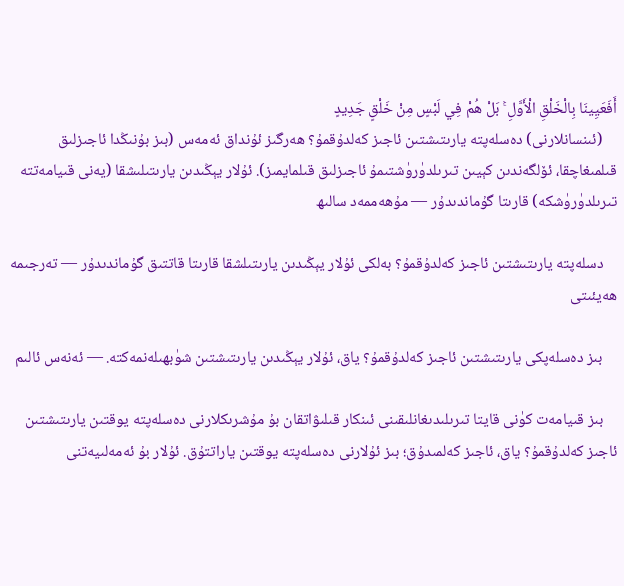أَفَعَيِينَا بِالْخَلْقِ الْأَوَّلِ ۚ بَلْ هُمْ فِي لَبْسٍ مِنْ خَلْقٍ جَدِيدٍ
    (ئىنسانلارنى) دەسلەپتە يارىتىشتىن ئاجىز كەلدۇقمۇ؟ ھەرگىز ئۇنداق ئەمەس (بىز بۇنىڭدا ئاجىزلىق قىلمىغاچقا، ئۆلگەندىن كېيىن تىرىلدۈرۈشتىمۇ ئاجىزلىق قىلمايمىز). ئۇلار يېڭىدىن يارىتىلىشقا (يەنى قىيامەتتە تىرىلدۈرۈشكە) قارىتا گۇماندىدۇر — مۇھەممەد سالىھ

    دسلەپتە يارىتىشتىن ئاجىز كەلدۇقمۇ؟ بەلكى ئۇلار يېڭىدىن يارىتىلشقا قارىتا قاتتىق گۇماندىدۇر — تەرجىمە ھەيئىتى

    بىز دەسلەپكى يارىتىشتىن ئاجىز كەلدۇقمۇ؟ ياق، ئۇلار يېڭىدىن يارىتىشتىن شۈبھىلەنمەكتە. — ئەنەس ئالىم

    بىز قىيامەت كۈنى قايتا تىرىلىدىغانلىقىنى ئىنكار قىلىۋاتقان بۇ مۇشرىكلارنى دەسلەپتە يوقتىن يارىتىشتىن ئاجىز كەلدۇقمۇ؟ ياق، ئاجىز كەلمىدۇق؛ بىز ئۇلارنى دەسلەپتە يوقتىن ياراتتۇق. ئۇلار بۇ ئەمەلىيەتنى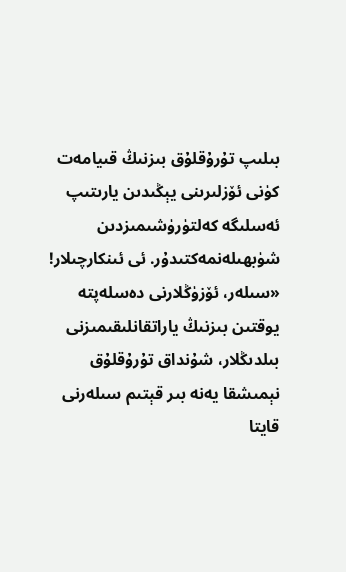بىلىپ تۇرۇقلۇق بىزنىڭ قىيامەت كۈنى ئۆزلىرىنى يېڭىدىن يارىتىپ ئەسلىگە كەلتۈرۈشىمىزدىن شۈبھىلەنمەكتىدۇر. ئى ئىنكارچىلار! «سىلەر، ئۆزۈڭلارنى دەسلەپتە يوقتىن بىزنىڭ ياراتقانلىقىمىزنى بىلدىڭلار، شۇنداق تۇرۇقلۇق نېمىشقا يەنە بىر قېتىم سىلەرنى قايتا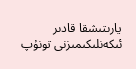يارىتىشقا قادىر ئىكەنلىكىمىزنى تونۇپ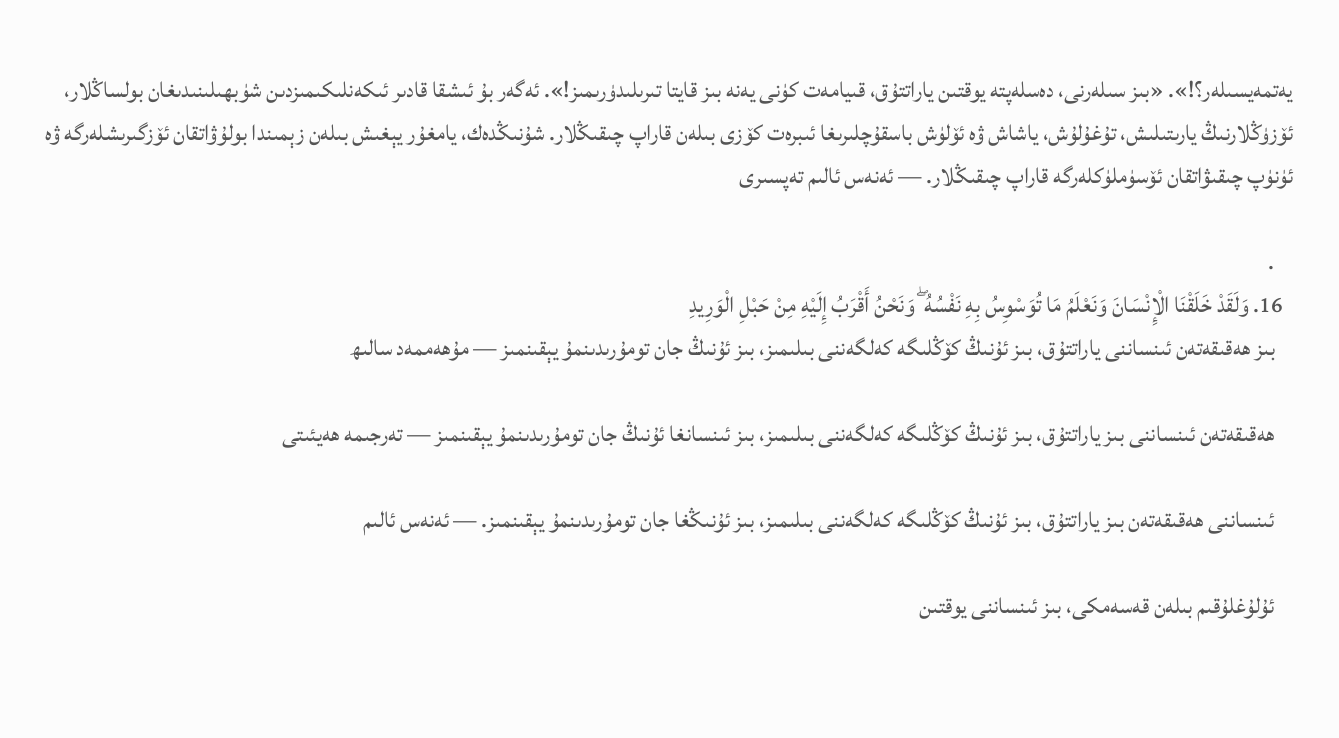يەتمەيسىلەر؟!». «بىز سىلەرنى، دەسلەپتە يوقتىن ياراتتۇق، قىيامەت كۈنى يەنە بىز قايتا تىرىلىدۈرىمىز!». ئەگەر بۇ ئىشقا قادىر ئىكەنلىكىمىزدىن شۈبھىلىنىدىغان بولساڭلار، ئۆزۈڭلارنىڭ يارىتىلىش، تۇغۇلۇش، ياشاش ۋە ئۆلۈش باسقۇچلىرىغا ئىبرەت كۆزى بىلەن قاراپ چىقىڭلار. شۇنىڭدەك، يامغۇر يېغىش بىلەن زېمىندا بولۇۋاتقان ئۆزگىرىشلەرگە ۋە ئۈنۈپ چىقىۋاتقان ئۆسۈملۈكلەرگە قاراپ چىقىڭلار. — ئەنەس ئالىم تەپسىرى

    .
  16. وَلَقَدْ خَلَقْنَا الْإِنْسَانَ وَنَعْلَمُ مَا تُوَسْوِسُ بِهِ نَفْسُهُ ۖ وَنَحْنُ أَقْرَبُ إِلَيْهِ مِنْ حَبْلِ الْوَرِيدِ
    بىز ھەقىقەتەن ئىنساننى ياراتتۇق، بىز ئۇنىڭ كۆڭلىگە كەلگەننى بىلىمىز، بىز ئۇنىڭ جان تومۇرىدىنمۇ يېقىنمىز — مۇھەممەد سالىھ

    ھەقىقەتەن ئىنساننى بىز ياراتتۇق، بىز ئۇنىڭ كۆڭلىگە كەلگەننى بىلىمىز، بىز ئىنسانغا ئۇنىڭ جان تومۇرىدىنمۇ يېقىنمىز — تەرجىمە ھەيئىتى

    ئىنساننى ھەقىقەتەن بىز ياراتتۇق، بىز ئۇنىڭ كۆڭلىگە كەلگەننى بىلىمىز، بىز ئۇنىڭغا جان تومۇرىدىنمۇ يېقىنمىز. — ئەنەس ئالىم

    ئۇلۇغلۇقىم بىلەن قەسەمكى، بىز ئىنساننى يوقتىن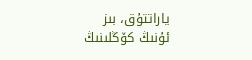ياراتتۇق، بىز ئۇنىڭ كۆڭلىنىڭ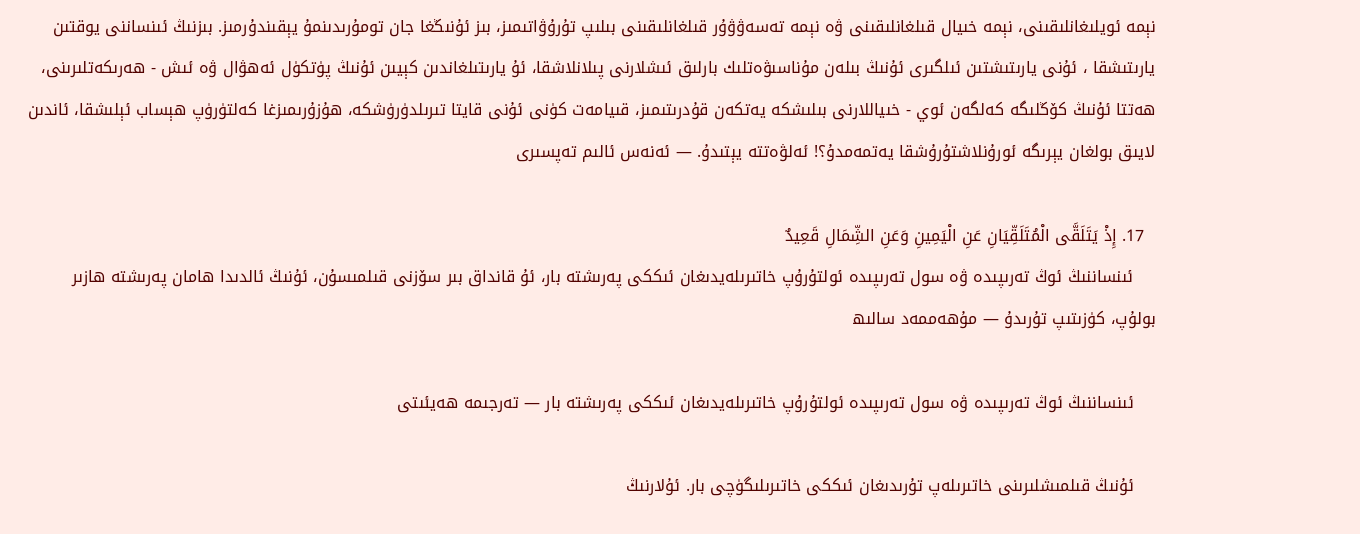نېمە ئويلىغانلىقىنى، نېمە خىيال قىلغانلىقىنى ۋە نېمە تەسەۋۋۇر قىلغانلىقىنى بىلىپ تۇرۇۋاتىمىز، بىز ئۇنىڭغا جان تومۇرىدىنمۇ يېقىندۇرمىز. بىزنىڭ ئىنساننى يوقتىن يارىتىشقا ، ئۇنى يارىتىشتىن ئىلگىرى ئۇنىڭ بىلەن مۇناسىۋەتلىك بارلىق ئىشلارنى پىلانلاشقا، ئۇ يارىتىلغاندىن كېيىن ئۇنىڭ پۈتكۈل ئەھۋال ۋە ئىش - ھەرىكەتلىرىنى، ھەتتا ئۇنىڭ كۆڭلىگە كەلگەن ئوي - خىياللارنى بىلىشكە يەتكەن قۇدرىتىمىز، قىيامەت كۈنى ئۇنى قايتا تىرىلدۈرۈشكە، ھۇزۇرىمىزغا كەلتۈرۈپ ھېساب ئېلىشقا، ئاندىن لايىق بولغان يېرىگە ئورۇنلاشتۇرۇشقا يەتمەمدۇ؟! ئەلۋەتتە يېتىدۇ. — ئەنەس ئالىم تەپسىرى

  17. إِذْ يَتَلَقَّى الْمُتَلَقِّيَانِ عَنِ الْيَمِينِ وَعَنِ الشِّمَالِ قَعِيدٌ
    ئىنساننىڭ ئوڭ تەرىپىدە ۋە سول تەرىپىدە ئولتۇرۇپ خاتىرىلەيدىغان ئىككى پەرىشتە بار، ئۇ قانداق بىر سۆزنى قىلمىسۇن، ئۇنىڭ ئالدىدا ھامان پەرىشتە ھازىر بولۇپ، كۈزىتىپ تۇرىدۇ — مۇھەممەد سالىھ

    ئىنساننىڭ ئوڭ تەرىپىدە ۋە سول تەرىپىدە ئولتۇرۇپ خاتىرىلەيدىغان ئىككى پەرىشتە بار — تەرجىمە ھەيئىتى

    ئۇنىڭ قىلمىشلىرىنى خاتىرىلەپ تۇرىدىغان ئىككى خاتىرىلىگۈچى بار. ئۇلارنىڭ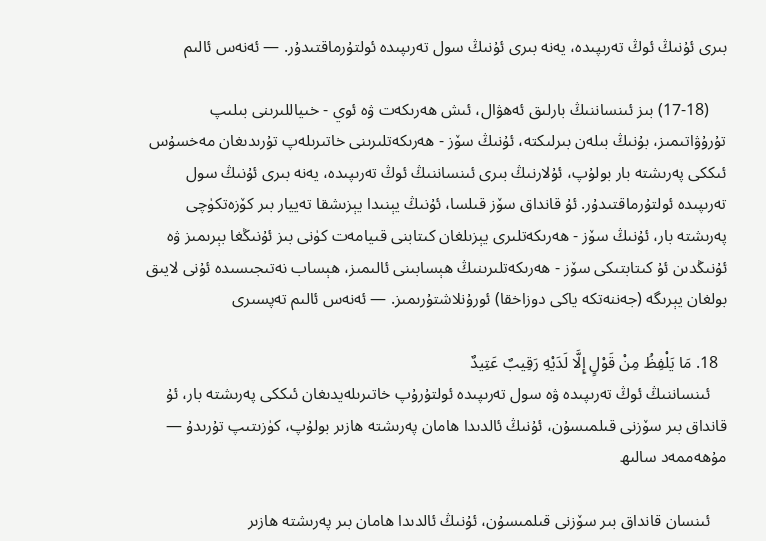بىرى ئۇنىڭ ئوڭ تەرىپىدە، يەنە بىرى ئۇنىڭ سول تەرىپىدە ئولتۇرماقتىدۇر. — ئەنەس ئالىم

    (17-18) بىز ئىنساننىڭ بارلىق ئەھۋال، ئىش ھەرىكەت ۋە ئوي - خىياللىرىنى بىلىپ تۇرۇۋاتىمىز، بۇنىڭ بىلەن بىرلىكتە، ئۇنىڭ سۆز - ھەرىكەتلىرىنى خاتىرىلەپ تۇرىدىغان مەخسۇس ئىككى پەرىشتە بار بولۇپ، ئۇلارنىڭ بىرى ئىنساننىڭ ئوڭ تەرىپىدە، يەنە بىرى ئۇنىڭ سول تەرىپىدە ئولتۇرماقتىدۇر. ئۇ قانداق سۆز قىلسا، ئۇنىڭ يېنىدا يېزىشقا تەييار بىر كۆزەتكۈچى پەرىشتە بار، ئۇنىڭ سۆز - ھەرىكەتلىرى يېزىلغان كىتابنى قىيامەت كۈنى بىز ئۇنىڭغا بېرىمىز ۋە ئۇنىڭدىن ئۇ كىتابتىكى سۆز - ھەرىكەتلىرىنىڭ ھېسابىنى ئالىمىز، ھېساب نەتىجىسىدە ئۇنى لايىق بولغان يېرىگە (جەننەتكە ياكى دوزاخقا) ئورۇنلاشتۇرىمىز. — ئەنەس ئالىم تەپسىرى

  18. مَا يَلْفِظُ مِنْ قَوْلٍ إِلَّا لَدَيْهِ رَقِيبٌ عَتِيدٌ
    ئىنساننىڭ ئوڭ تەرىپىدە ۋە سول تەرىپىدە ئولتۇرۇپ خاتىرىلەيدىغان ئىككى پەرىشتە بار، ئۇ قانداق بىر سۆزنى قىلمىسۇن، ئۇنىڭ ئالدىدا ھامان پەرىشتە ھازىر بولۇپ، كۈزىتىپ تۇرىدۇ — مۇھەممەد سالىھ

    ئىنسان قانداق بىر سۆزنى قىلمىسۇن، ئۇنىڭ ئالدىدا ھامان بىر پەرىشتە ھازىر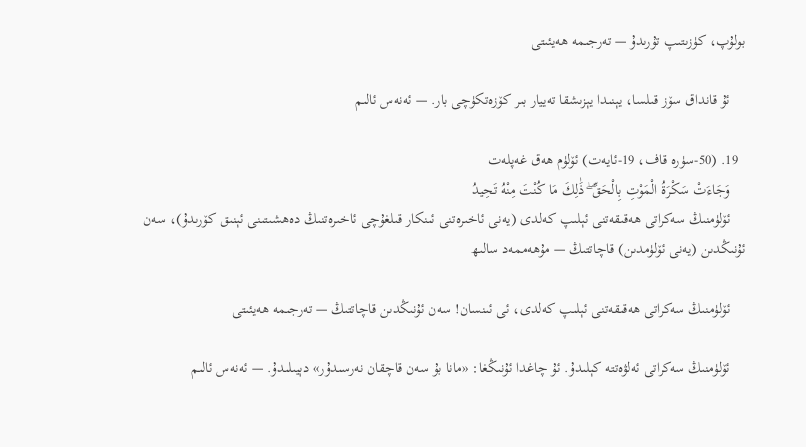بولۇپ، كۈزىتىپ تۇرىدۇ — تەرجىمە ھەيئىتى

    ئۇ قانداق سۆز قىلسا، يېنىدا يېزىشقا تەييار بىر كۆزەتكۈچى بار. — ئەنەس ئالىم

  19. (50-سۈرە قاف، 19-ئايەت) ئۆلۈم ھەق غەپلەت
    وَجَاءَتْ سَكْرَةُ الْمَوْتِ بِالْحَقِّ ۖ ذَٰلِكَ مَا كُنْتَ مِنْهُ تَحِيدُ
    ئۆلۈمنىڭ سەكراتى ھەقىقەتنى ئېلىپ كەلدى (يەنى ئاخىرەتنى ئىنكار قىلغۇچى ئاخىرەتنىڭ دەھشىتىنى ئېنىق كۆرىدۇ)، سەن ئۇنىڭدىن (يەنى ئۆلۈمدىن) قاچاتتىڭ — مۇھەممەد سالىھ

    ئۆلۈمنىڭ سەكراتى ھەقىقەتنى ئېلىپ كەلدى، ئى ئىنسان! سەن ئۇنىڭدىن قاچاتتىڭ — تەرجىمە ھەيئىتى

    ئۆلۈمنىڭ سەكراتى ئەلۋەتتە كېلىدۇ. ئۇ چاغدا ئۇنىڭغا: «مانا بۇ سەن قاچقان نەرسىدۇر» دېيىلىدۇ. — ئەنەس ئالىم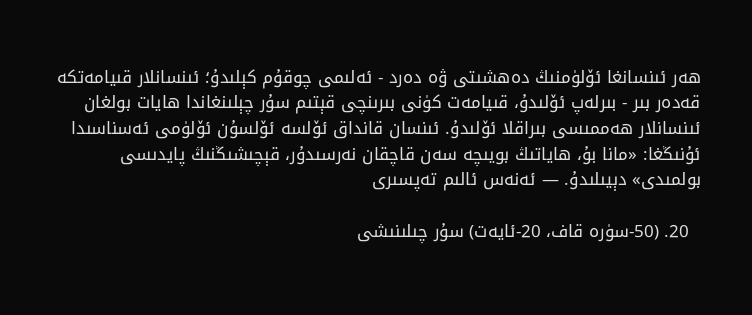ھەر ئىنسانغا ئۆلۈمنىڭ دەھشىتى ۋە دەرد - ئەلىمى چوقۇم كېلىدۇ؛ ئىنسانلار قىيامەتكە قەدەر بىر - بىرلەپ ئۆلىدۇ، قىيامەت كۈنى بىرىنچى قېتىم سۇر چېلىنغاندا ھايات بولغان ئىنسانلار ھەممىسى بىراقلا ئۆلىدۇ. ئىنسان قانداق ئۆلسە ئۆلسۇن ئۆلۈمى ئەسناسىدا ئۇنىڭغا: «مانا بۇ، ھاياتىڭ بويىچە سەن قاچقان نەرسىدۇر، قېچىشىڭنىڭ پايدىسى بولمىدى» دېيىلىدۇ. — ئەنەس ئالىم تەپسىرى

  20. (50-سۈرە قاف، 20-ئايەت) سۇر چىلىنىشى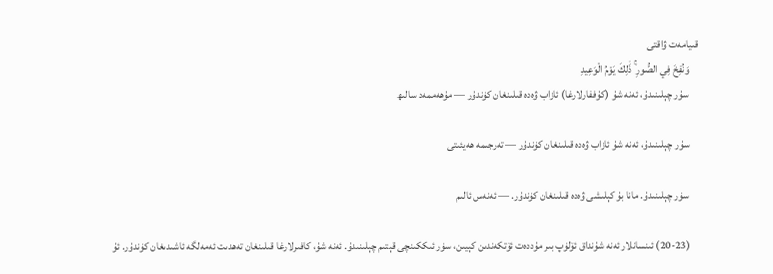قىيامەت ۋاقتى
    وَنُفِخَ فِي الصُّورِ ۚ ذَٰلِكَ يَوْمُ الْوَعِيدِ
    سۇر چېلىنىدۇ، ئەنە شۇ (كۇففارلارغا) ئازاب ۋەدە قىلىنغان كۈندۇر — مۇھەممەد سالىھ

    سۇر چېلىنىدۇ، ئەنە شۇ ئازاب ۋەدە قىلىنغان كۈندۇر — تەرجىمە ھەيئىتى

    سۈر چېلىنىدۇ. مانا بۇ كېلىشى ۋەدە قىلىنغان كۈندۇر. — ئەنەس ئالىم

    (20-23) ئىنسانلار ئەنە شۇنداق ئۆلۈپ بىر مۇددەت ئۆتكەندىن كېيىن، سۈر ئىككىنچى قېتىم چېلىنىدۇ. ئەنە شۇ، كافىرلارغا قىلىنغان تەھدىت ئەمەلگە ئاشىدىغان كۈندۇر. ئۇ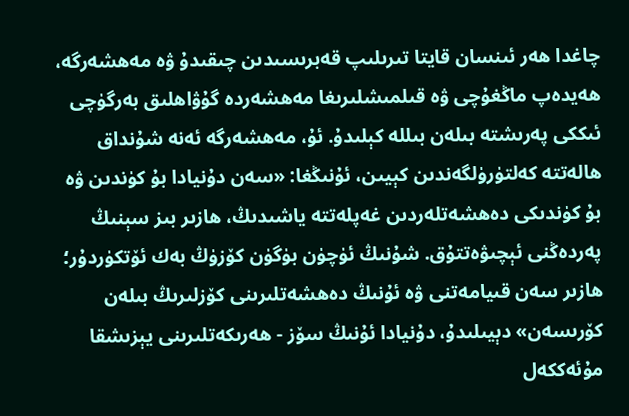چاغدا ھەر ئىنسان قايتا تىرىلىپ قەبرىسىدىن چىقىدۇ ۋە مەھشەرگە، ھەيدەپ ماڭغۇچى ۋە قىلمىشلىرىغا مەھشەردە گۇۋاھلىق بەرگۈچى ئىككى پەرىشتە بىلەن بىللە كېلىدۇ. ئۇ، مەھشەرگە ئەنە شۇنداق ھالەتتە كەلتۈرۈلگەندىن كېيىن، ئۇنىڭغا: «سەن دۇنيادا بۇ كۈندىن ۋە بۇ كۈندىكى دەھشەتلەردىن غەپلەتتە ياشىدىڭ، ھازىر بىز سېنىڭ پەردەڭنى ئېچىۋەتتۇق. شۇنىڭ ئۈچۈن بۈگۈن كۆزۈڭ بەك ئۆتكۈردۇر؛ ھازىر سەن قىيامەتنى ۋە ئۇنىڭ دەھشەتلىرىنى كۆزلىرىڭ بىلەن كۆرىسەن» دېيىلىدۇ، دۇنيادا ئۇنىڭ سۆز - ھەرىكەتلىرىنى يېزىشقا مۇئەككەل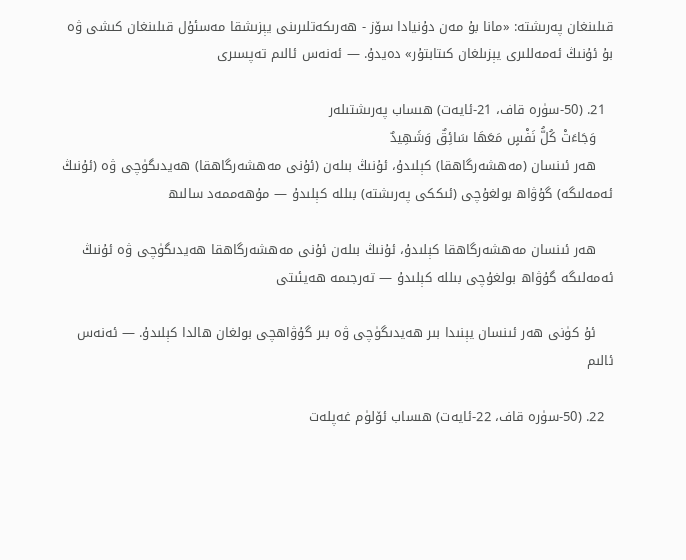قىلىنغان پەرىشتە: «مانا بۇ مەن دۇنيادا سۆز - ھەرىكەتلىرىنى يېزىشقا مەسئۇل قىلىنغان كىشى ۋە بۇ ئۇنىڭ ئەمەللىرى يېزىلغان كىتابتۇر» دەيدۇ. — ئەنەس ئالىم تەپسىرى

  21. (50-سۈرە قاف، 21-ئايەت) ھىساب پەرىشتىلەر
    وَجَاءَتْ كُلُّ نَفْسٍ مَعَهَا سَائِقٌ وَشَهِيدٌ
    ھەر ئىنسان (مەھشەرگاھقا) كېلىدۇ، ئۇنىڭ بىلەن (ئۇنى مەھشەرگاھقا) ھەيدىگۈچى ۋە (ئۇنىڭ ئەمەلىگە) گۇۋاھ بولغۇچى (ئىككى پەرىشتە) بىللە كېلىدۇ — مۇھەممەد سالىھ

    ھەر ئىنسان مەھشەرگاھقا كېلىدۇ، ئۇنىڭ بىلەن ئۇنى مەھشەرگاھقا ھەيدىگۈچى ۋە ئۇنىڭ ئەمەلىگە گۇۋاھ بولغۇچى بىللە كېلىدۇ — تەرجىمە ھەيئىتى

    ئۇ كۈنى ھەر ئىنسان يېنىدا بىر ھەيدىگۈچى ۋە بىر گۇۋاھچى بولغان ھالدا كېلىدۇ. — ئەنەس ئالىم

  22. (50-سۈرە قاف، 22-ئايەت) ھىساب ئۆلۈم غەپلەت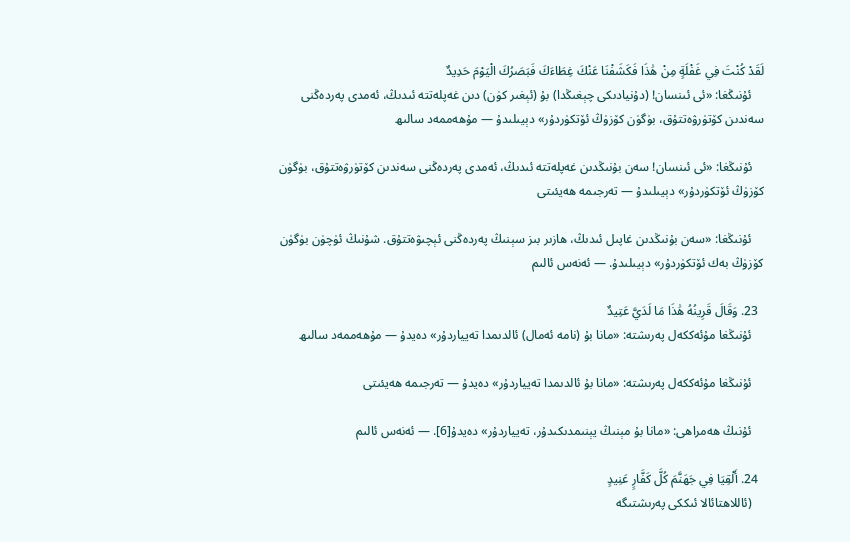لَقَدْ كُنْتَ فِي غَفْلَةٍ مِنْ هَٰذَا فَكَشَفْنَا عَنْكَ غِطَاءَكَ فَبَصَرُكَ الْيَوْمَ حَدِيدٌ
    ئۇنىڭغا: «ئى ئىنسان! (دۇنيادىكى چېغىڭدا) بۇ (ئېغىر كۈن) دىن غەپلەتتە ئىدىڭ، ئەمدى پەردەڭنى سەندىن كۆتۈرۋەتتۇق، بۈگۈن كۆزۈڭ ئۆتكۈردۇر» دېيىلىدۇ — مۇھەممەد سالىھ

    ئۇنىڭغا: «ئى ئىنسان! سەن بۇنىڭدىن غەپلەتتە ئىدىڭ، ئەمدى پەردەڭنى سەندىن كۆتۈرۋەتتۇق، بۈگۈن كۆزۈڭ ئۆتكۈردۇر» دېيىلىدۇ — تەرجىمە ھەيئىتى

    ئۇنىڭغا: «سەن بۇنىڭدىن غاپىل ئىدىڭ، ھازىر بىز سېنىڭ پەردەڭنى ئېچىۋەتتۇق. شۇنىڭ ئۈچۈن بۈگۈن كۆزۈڭ بەك ئۆتكۈردۇر» دېيىلىدۇ. — ئەنەس ئالىم

  23. وَقَالَ قَرِينُهُ هَٰذَا مَا لَدَيَّ عَتِيدٌ
    ئۇنىڭغا مۇئەككەل پەرىشتە: «مانا بۇ (نامە ئەمال) ئالدىمدا تەيياردۇر» دەيدۇ — مۇھەممەد سالىھ

    ئۇنىڭغا مۇئەككەل پەرىشتە: «مانا بۇ ئالدىمدا تەيياردۇر» دەيدۇ — تەرجىمە ھەيئىتى

    ئۇنىڭ ھەمراھى: «مانا بۇ مېنىڭ يېنىمدىكىدۇر، تەيياردۇر» دەيدۇ[6]. — ئەنەس ئالىم

  24. أَلْقِيَا فِي جَهَنَّمَ كُلَّ كَفَّارٍ عَنِيدٍ
    (ئاللاھتائالا ئىككى پەرىشتىگە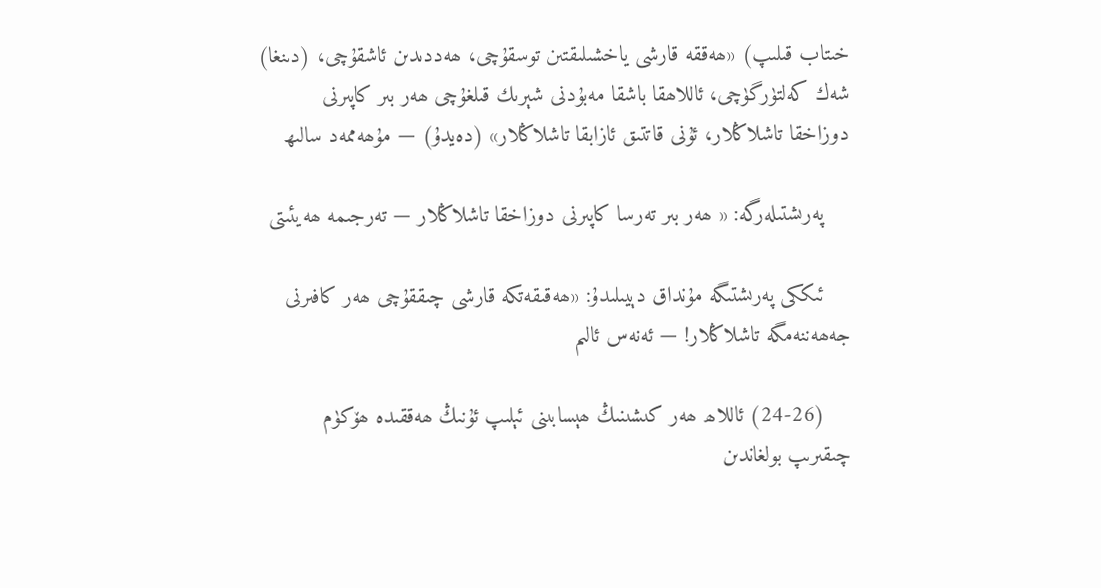خىتاب قىلىپ) «ھەققە قارشى ياخشىلىقتىن توسقۇچى، ھەددىدىن ئاشقۇچى، (دىنغا) شەك كەلتۈرگۈچى، ئاللاھقا باشقا مەبۇدنى شېرىك قىلغۇچى ھەر بىر كاپىرنى دوزاخقا تاشلاڭلار، ئۇنى قاتتىق ئازابقا تاشلاڭلار» (دەيدۇ) — مۇھەممەد سالىھ

    پەرىشتىلەرگە: « ھەر بىر تەرسا كاپىرنى دوزاخقا تاشلاڭلار — تەرجىمە ھەيئىتى

    ئىككى پەرىشتىگە مۇنداق دېيىلىدۇ: «ھەقىقەتكە قارشى چىققۇچى ھەر كافىرنى جەھەننەمگە تاشلاڭلار! — ئەنەس ئالىم

    (24-26) ئاللاھ ھەر كىشىنىڭ ھېسابىنى ئېلىپ ئۇنىڭ ھەققىدە ھۆكۈم چىقىرىپ بولغاندىن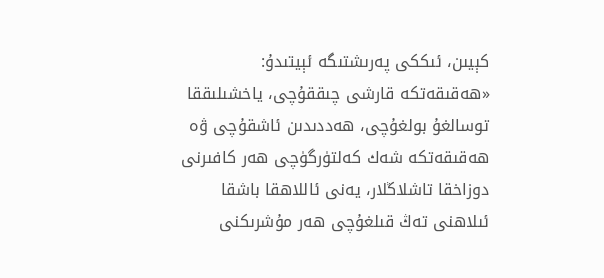كېيىن، ئىككى پەرىشتىگە ئېيتىدۇ: «ھەقىقەتكە قارشى چىققۇچى، ياخشىلىققا توسالغۇ بولغۇچى، ھەددىدىن ئاشقۇچى ۋە ھەقىقەتكە شەك كەلتۈرگۈچى ھەر كافىرنى دوزاخقا تاشلاڭلار، يەنى ئاللاھقا باشقا ئىلاھنى تەڭ قىلغۇچى ھەر مۇشرىكنى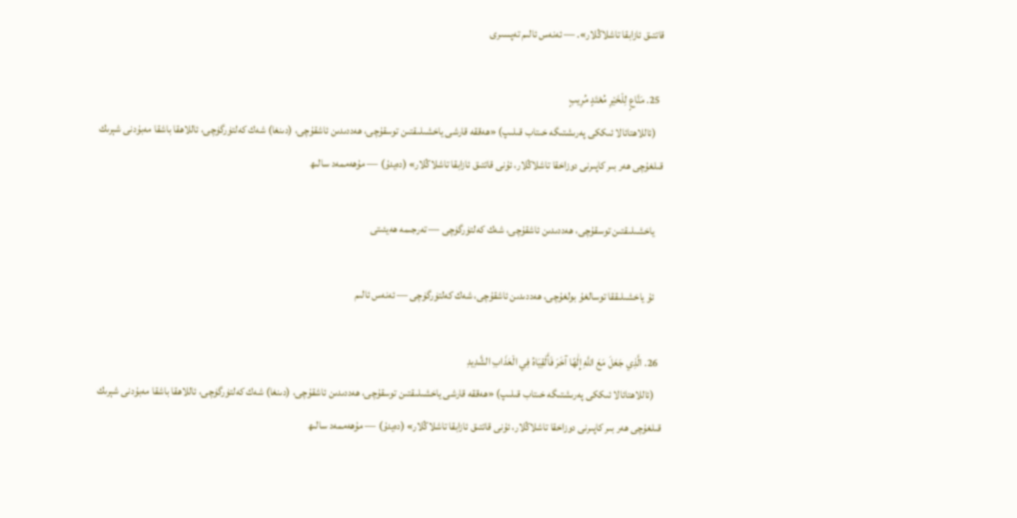قاتتىق ئازابقا تاشلاڭلار». — ئەنەس ئالىم تەپسىرى

  25. مَنَّاعٍ لِلْخَيْرِ مُعْتَدٍ مُرِيبٍ
    (ئاللاھتائالا ئىككى پەرىشتىگە خىتاب قىلىپ) «ھەققە قارشى ياخشىلىقتىن توسقۇچى، ھەددىدىن ئاشقۇچى، (دىنغا) شەك كەلتۈرگۈچى، ئاللاھقا باشقا مەبۇدنى شېرىك قىلغۇچى ھەر بىر كاپىرنى دوزاخقا تاشلاڭلار، ئۇنى قاتتىق ئازابقا تاشلاڭلار» (دەيدۇ) — مۇھەممەد سالىھ

    ياخشىلىقتىن توسقۇچى، ھەددىدىن ئاشقۇچى، شەك كەلتۈرگۈچى — تەرجىمە ھەيئىتى

    ئۇ ياخشىلىققا توسالغۇ بولغۇچى، ھەددىدىن ئاشقۇچى، شەك كەلتۈرگۈچى — ئەنەس ئالىم

  26. الَّذِي جَعَلَ مَعَ اللَّهِ إِلَٰهًا آخَرَ فَأَلْقِيَاهُ فِي الْعَذَابِ الشَّدِيدِ
    (ئاللاھتائالا ئىككى پەرىشتىگە خىتاب قىلىپ) «ھەققە قارشى ياخشىلىقتىن توسقۇچى، ھەددىدىن ئاشقۇچى، (دىنغا) شەك كەلتۈرگۈچى، ئاللاھقا باشقا مەبۇدنى شېرىك قىلغۇچى ھەر بىر كاپىرنى دوزاخقا تاشلاڭلار، ئۇنى قاتتىق ئازابقا تاشلاڭلار» (دەيدۇ) — مۇھەممەد سالىھ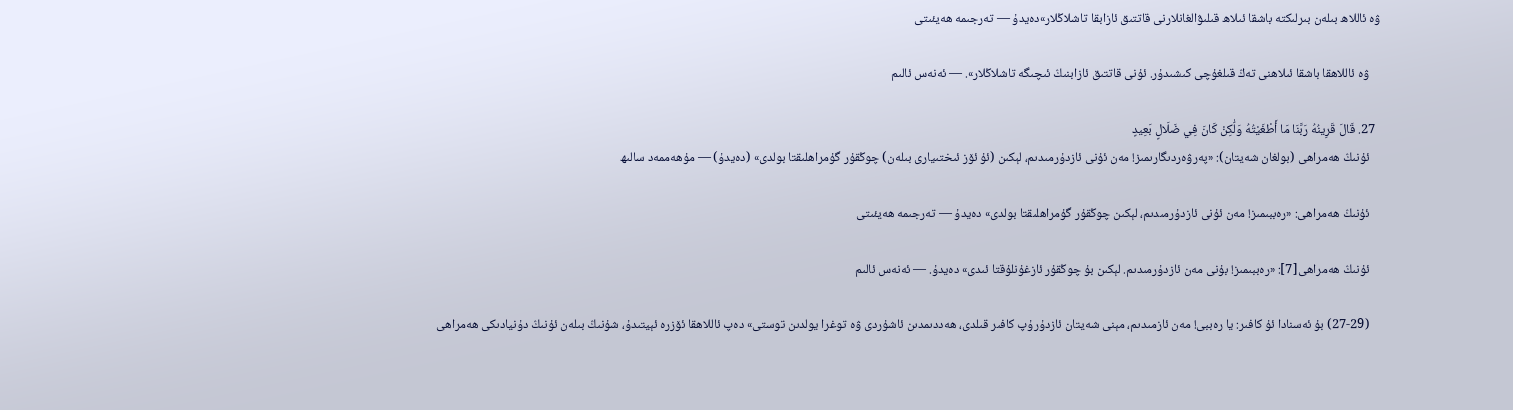ۋە ئاللاھ بىلەن بىرلىكتە باشقا ئىلاھ قىلىۋالغانلارنى قاتتىق ئازابقا تاشلاڭلار»دەيدۇ — تەرجىمە ھەيئىتى

    ۋە ئاللاھقا باشقا ئىلاھنى تەڭ قىلغۇچى كىشىدۇر. ئۇنى قاتتىق ئازابنىڭ ئىچىگە تاشلاڭلار». — ئەنەس ئالىم

  27. قَالَ قَرِينُهُ رَبَّنَا مَا أَطْغَيْتُهُ وَلَٰكِنْ كَانَ فِي ضَلَالٍ بَعِيدٍ
    ئۇنىڭ ھەمراھى (بولغان شەيتان): «پەرۋەردىگارىمىز! مەن ئۇنى ئازدۇرمىدىم، لېكىن (ئۇ ئۆز ئىختىيارى بىلەن) چوڭقۇر گۇمراھلىقتا بولدى» (دەيدۇ) — مۇھەممەد سالىھ

    ئۇنىڭ ھەمراھى: «رەببىمىز! مەن ئۇنى ئازدۇرمىدىم، لېكىن چوڭقۇر گۇمراھلىقتا بولدى» دەيدۇ — تەرجىمە ھەيئىتى

    ئۇنىڭ ھەمراھى[7]: «رەببىمىز! بۇنى مەن ئازدۇرمىدىم. لېكىن بۇ چوڭقۇر ئازغۇنلۇقتا ئىدى» دەيدۇ. — ئەنەس ئالىم

    (27-29) بۇ ئەسنادا ئۇ كافىر: يا رەببى! مەن ئازمىدىم، مېنى شەيتان ئازدۇرۇپ كافىر قىلدى، ھەددىمدىن ئاشۇردى ۋە توغرا يولدىن توستى» دەپ ئاللاھقا ئۆزرە ئېيتىدۇ، شۇنىڭ بىلەن ئۇنىڭ دۇنيادىكى ھەمراھى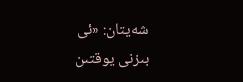شەيتان: «ئى بىزنى يوقتىن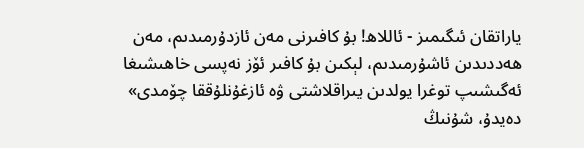ياراتقان ئىگىمىز - ئاللاھ! بۇ كافىرنى مەن ئازدۇرمىدىم، مەن ھەددىدىن ئاشۇرمىدىم، لېكىن بۇ كافىر ئۆز نەپسى خاھىشىغا ئەگىشىپ توغرا يولدىن يىراقلاشتى ۋە ئازغۇنلۇققا چۆمدى» دەيدۇ، شۇنىڭ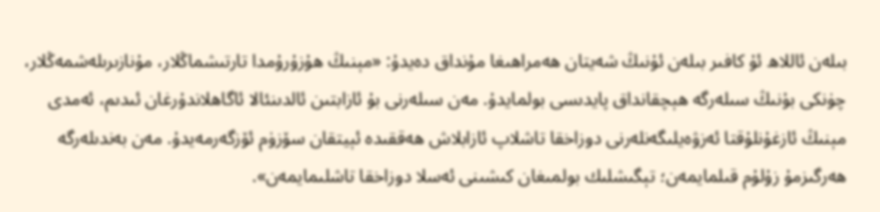بىلەن ئاللاھ ئۇ كافىر بىلەن ئۇنىڭ شەيتان ھەمراھىغا مۇنداق دەيدۇ: «مېنىڭ ھۇزۇرۇمدا تارتىشماڭلار، مۇنازىرىلەشمەڭلار، چۈنكى بۇنىڭ سىلەرگە ھېچقانداق پايدىسى بولمايدۇ. مەن سىلەرنى بۇ ئازابتىن ئالدىنئالا ئاگاھلاندۇرغان ئىدىم، ئەمدى مېنىڭ ئازغۇنلۇقتا ئەزۋەيلىگەنلەرنى دوزاخقا تاشلاپ ئازابلاش ھەققىدە ئېيتقان سۆزۈم ئۆزگەرمەيدۇ. مەن بەندىلەرگە ھەرگىزمۇ زۇلۇم قىلمايمەن؛ تېگىشلىك بولمىغان كىشىنى ئەسلا دوزاخقا تاشلىمايمەن».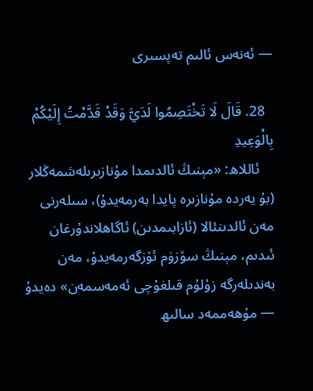— ئەنەس ئالىم تەپسىرى

  28. قَالَ لَا تَخْتَصِمُوا لَدَيَّ وَقَدْ قَدَّمْتُ إِلَيْكُمْ بِالْوَعِيدِ
    ئاللاھ: «مېنىڭ ئالدىمدا مۇنازىرىلەشمەڭلار (بۇ يەردە مۇنازىرە پايدا بەرمەيدۇ)، سىلەرنى مەن ئالدىنئالا (ئازابىمدىن) ئاگاھلاندۇرغان ئىدىم، مېنىڭ سۆزۈم ئۆزگەرمەيدۇ، مەن بەندىلەرگە زۇلۇم قىلغۇچى ئەمەسمەن» دەيدۇ — مۇھەممەد سالىھ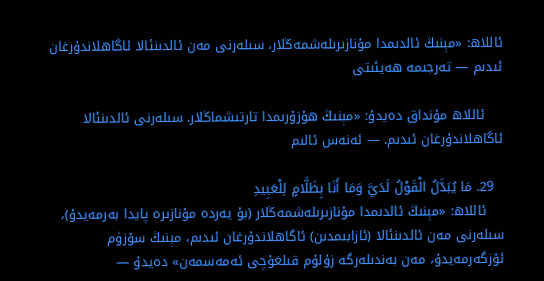ئاللاھ: «مېنىڭ ئالدىمدا مۇنازىرىلەشمەڭلار، سىلەرنى مەن ئالدىنئالا ئاگاھلاندۇرغان ئىدىم — تەرجىمە ھەيئىتى

    ئاللاھ مۇنداق دەيدۇ: «مېنىڭ ھۇزۇرىمدا تارتىشماڭلار. سىلەرنى ئالدىنئالا ئاگاھلاندۇرغان ئىدىم. — ئەنەس ئالىم

  29. مَا يُبَدَّلُ الْقَوْلُ لَدَيَّ وَمَا أَنَا بِظَلَّامٍ لِلْعَبِيدِ
    ئاللاھ: «مېنىڭ ئالدىمدا مۇنازىرىلەشمەڭلار (بۇ يەردە مۇنازىرە پايدا بەرمەيدۇ)، سىلەرنى مەن ئالدىنئالا (ئازابىمدىن) ئاگاھلاندۇرغان ئىدىم، مېنىڭ سۆزۈم ئۆزگەرمەيدۇ، مەن بەندىلەرگە زۇلۇم قىلغۇچى ئەمەسمەن» دەيدۇ —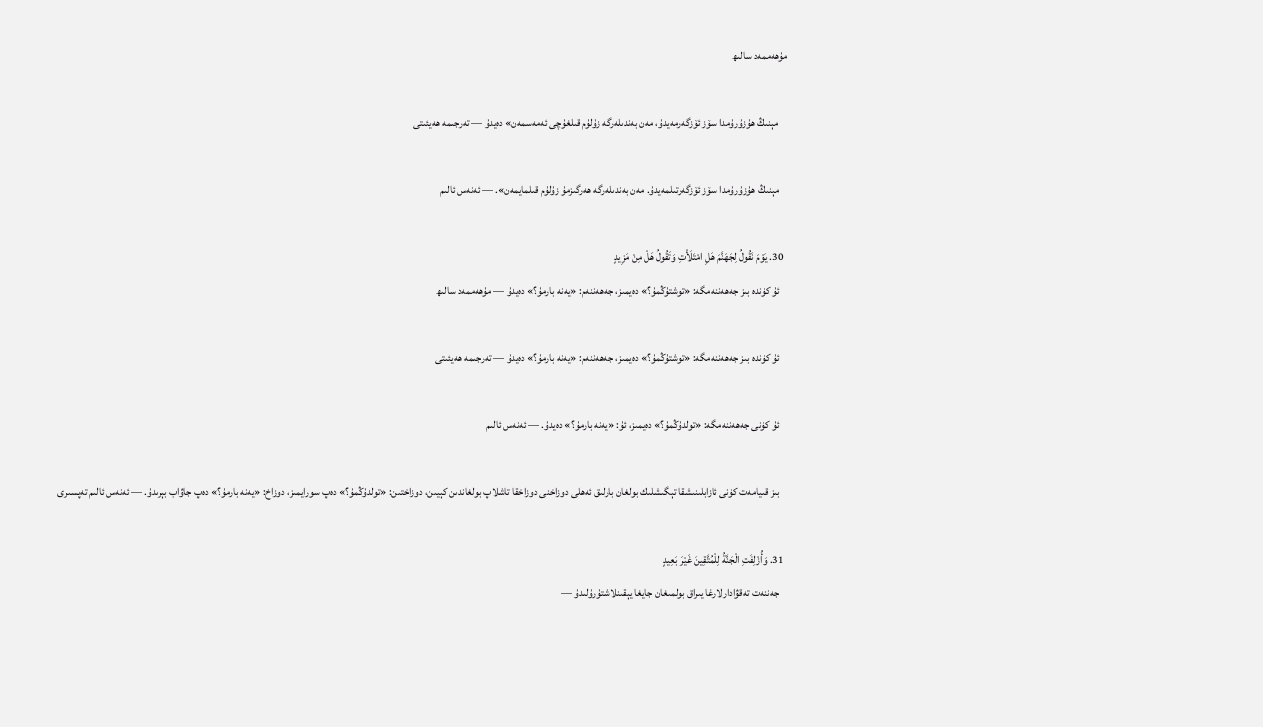مۇھەممەد سالىھ

    مېنىڭ ھۇزۇرۇمدا سۆز ئۆزگەرمەيدۇ، مەن بەندىلەرگە زۇلۇم قىلغۇچى ئەمەسمەن» دەيدۇ — تەرجىمە ھەيئىتى

    مېنىڭ ھۇزۇرۇمدا سۆز ئۆزگەرتىلمەيدۇ. مەن بەندىلەرگە ھەرگىزمۇ زۇلۇم قىلمايمەن». — ئەنەس ئالىم

  30. يَوْمَ نَقُولُ لِجَهَنَّمَ هَلِ امْتَلَأْتِ وَتَقُولُ هَلْ مِنْ مَزِيدٍ
    ئۇ كۈندە بىز جەھەننەمگە: «توشتۇڭمۇ؟» دەيمىز، جەھەننەم: «يەنە بارمۇ؟» دەيدۇ — مۇھەممەد سالىھ

    ئۇ كۈندە بىز جەھەننەمگە: «توشتۇڭمۇ؟» دەيمىز، جەھەننەم: «يەنە بارمۇ؟» دەيدۇ — تەرجىمە ھەيئىتى

    ئۇ كۈنى جەھەننەمگە: «تولدۇڭمۇ؟» دەيمىز، ئۇ: «يەنە بارمۇ؟» دەيدۇ. — ئەنەس ئالىم

    بىز قىيامەت كۈنى ئازابلىنىشقا تېگىشلىك بولغان بارلىق ئەھلى دوزاخنى دوزاخقا تاشلاپ بولغاندىن كېيىن، دوزاختىن: «تولدۇڭمۇ؟» دەپ سورايمىز، دوزاخ: «يەنە بارمۇ؟» دەپ جاۋاب بېرىدۇ. — ئەنەس ئالىم تەپسىرى

  31. وَأُزْلِفَتِ الْجَنَّةُ لِلْمُتَّقِينَ غَيْرَ بَعِيدٍ
    جەننەت تەقۋادارلارغا يىراق بولمىغان جايغا يېقىنلاشتۇرۇلىدۇ —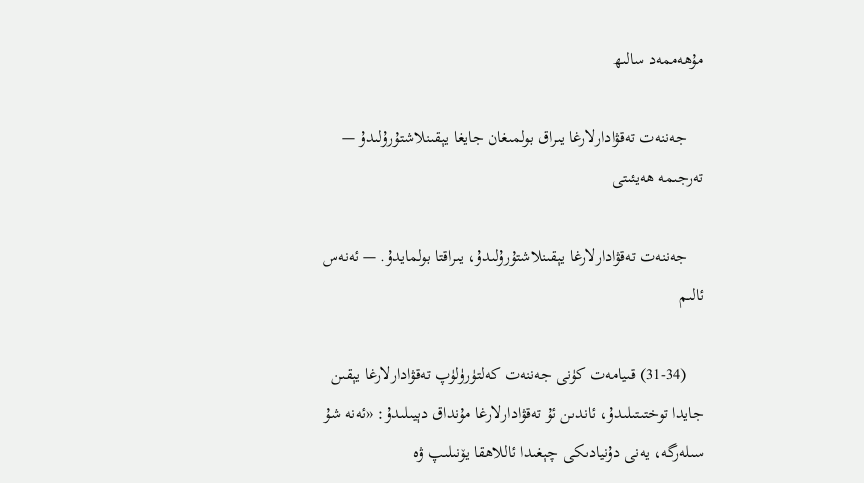مۇھەممەد سالىھ

    جەننەت تەقۋادارلارغا يىراق بولمىغان جايغا يېقىنلاشتۇرۇلىدۇ — تەرجىمە ھەيئىتى

    جەننەت تەقۋادارلارغا يېقىنلاشتۇرۇلىدۇ، يىراقتا بولمايدۇ. — ئەنەس ئالىم

    (31-34) قىيامەت كۈنى جەننەت كەلتۈرۈلۈپ تەقۋادارلارغا يېقىن جايدا توختىتىلىدۇ، ئاندىن ئۇ تەقۋادارلارغا مۇنداق دېيىلىدۇ: «ئەنە شۇ سىلەرگە، يەنى دۇنيادىكى چېغىدا ئاللاھقا يۆنىلىپ ۋە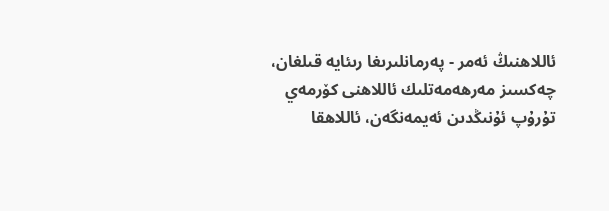ئاللاھنىڭ ئەمر - پەرمانلىرىغا رىئايە قىلغان، چەكسىز مەرھەمەتلىك ئاللاھنى كۆرمەي تۇرۇپ ئۇنىڭدىن ئەيمەنگەن، ئاللاھقا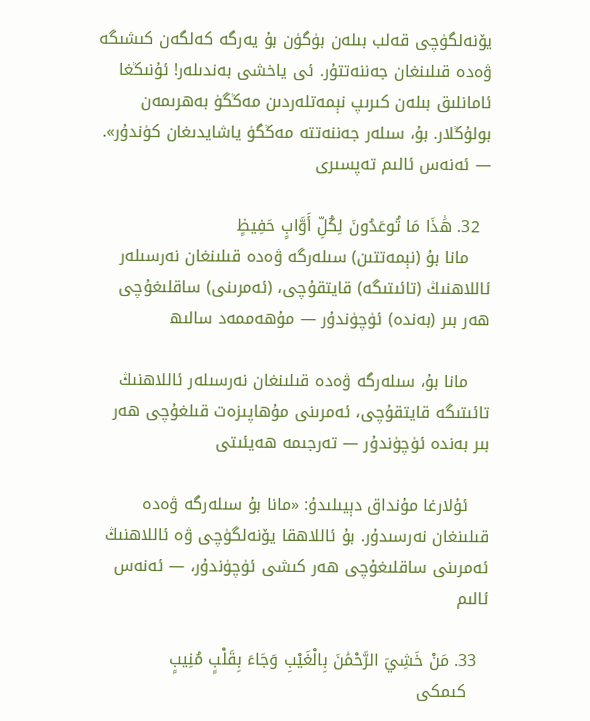يۆنەلگۈچى قەلب بىلەن بۈگۈن بۇ يەرگە كەلگەن كىشىگە ۋەدە قىلىنغان جەننەتتۇر. ئى ياخشى بەندىلەر! ئۇنىڭغا ئامانلىق بىلەن كىرىپ نېمەتلەردىن مەڭگۈ بەھرىمەن بولۇڭلار. بۇ، سىلەر جەننەتتە مەڭگۈ ياشايدىغان كۈندۇر». — ئەنەس ئالىم تەپسىرى

  32. هَٰذَا مَا تُوعَدُونَ لِكُلِّ أَوَّابٍ حَفِيظٍ
    مانا بۇ (نېمەتتىن) سىلەرگە ۋەدە قىلىنغان نەرسىلەر ئاللاھنىڭ (تائىتىگە) قايتقۇچى، (ئەمرىنى) ساقلىغۇچى ھەر بىر (بەندە) ئۈچۈندۇر — مۇھەممەد سالىھ

    مانا بۇ، سىلەرگە ۋەدە قىلىنغان نەرسىلەر ئاللاھنىڭ تائىتىگە قايتقۇچى، ئەمرىنى مۇھاپىزەت قىلغۇچى ھەر بىر بەندە ئۈچۈندۇر — تەرجىمە ھەيئىتى

    ئۇلارغا مۇنداق دېيىلىدۇ: «مانا بۇ سىلەرگە ۋەدە قىلىنغان نەرسىدۇر. بۇ ئاللاھقا يۆنەلگۈچى ۋە ئاللاھنىڭ ئەمرىنى ساقلىغۇچى ھەر كىشى ئۈچۈندۇر، — ئەنەس ئالىم

  33. مَنْ خَشِيَ الرَّحْمَٰنَ بِالْغَيْبِ وَجَاءَ بِقَلْبٍ مُنِيبٍ
    كىمكى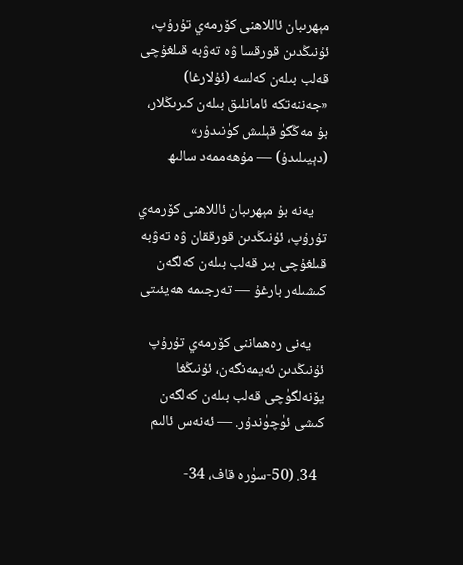مېھرىبان ئاللاھنى كۆرمەي تۇرۇپ، ئۇنىڭدىن قورقسا ۋە تەۋبە قىلغۇچى قەلب بىلەن كەلسە (ئۇلارغا) «جەننەتكە ئامانلىق بىلەن كىرىڭلار، بۇ مەڭگۈ قېلىش كۈنىدۇر» (دېيىلىدۇ) — مۇھەممەد سالىھ

    يەنە بۇ مېھرىبان ئاللاھنى كۆرمەي تۇرۇپ، ئۇنىڭدىن قورققان ۋە تەۋبە قىلغۇچى بىر قەلب بىلەن كەلگەن كىشىلەر بارغۇ — تەرجىمە ھەيئىتى

    يەنى رەھماننى كۆرمەي تۇرۇپ ئۇنىڭدىن ئەيمەنگەن، ئۇنىڭغا يۆنەلگۈچى قەلب بىلەن كەلگەن كىشى ئۈچۈندۇر. — ئەنەس ئالىم

  34. (50-سۈرە قاف، 34-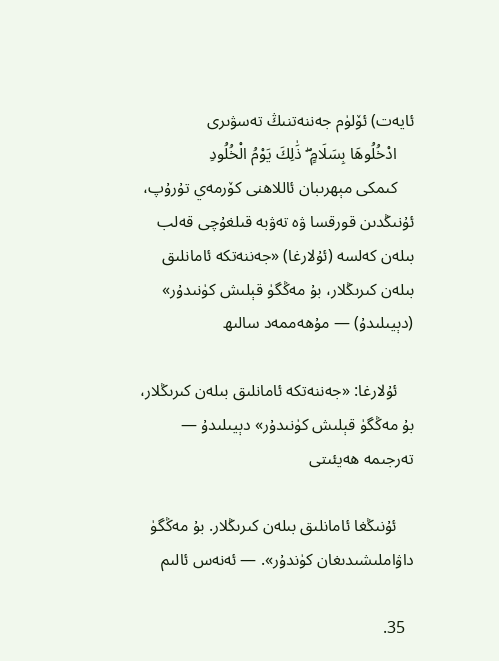ئايەت) ئۆلۈم جەننەتنىڭ تەسۋىرى
    ادْخُلُوهَا بِسَلَامٍ ۖ ذَٰلِكَ يَوْمُ الْخُلُودِ
    كىمكى مېھرىبان ئاللاھنى كۆرمەي تۇرۇپ، ئۇنىڭدىن قورقسا ۋە تەۋبە قىلغۇچى قەلب بىلەن كەلسە (ئۇلارغا) «جەننەتكە ئامانلىق بىلەن كىرىڭلار، بۇ مەڭگۈ قېلىش كۈنىدۇر» (دېيىلىدۇ) — مۇھەممەد سالىھ

    ئۇلارغا: «جەننەتكە ئامانلىق بىلەن كىرىڭلار، بۇ مەڭگۈ قېلىش كۈنىدۇر» دېيىلىدۇ — تەرجىمە ھەيئىتى

    ئۇنىڭغا ئامانلىق بىلەن كىرىڭلار. بۇ مەڭگۈ داۋاملىشىدىغان كۈندۇر». — ئەنەس ئالىم

  35.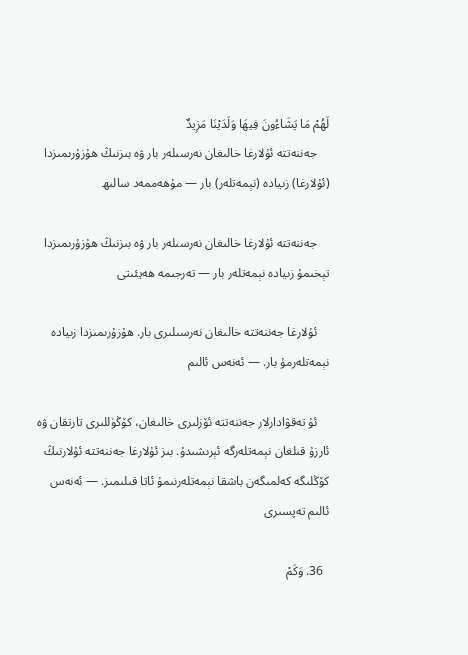لَهُمْ مَا يَشَاءُونَ فِيهَا وَلَدَيْنَا مَزِيدٌ
    جەننەتتە ئۇلارغا خالىغان نەرسىلەر بار ۋە بىزنىڭ ھۇزۇرىمىزدا (ئۇلارغا) زىيادە (نېمەتلەر) بار — مۇھەممەد سالىھ

    جەننەتتە ئۇلارغا خالىغان نەرسىلەر بار ۋە بىزنىڭ ھۇزۇرىمىزدا تېخىمۇ زىيادە نېمەتلەر بار — تەرجىمە ھەيئىتى

    ئۇلارغا جەننەتتە خالىغان نەرسىلىرى بار. ھۇزۇرىمىزدا زىيادە نېمەتلەرمۇ بار. — ئەنەس ئالىم

    ئۇ تەقۋادارلار جەننەتتە ئۆزلىرى خالىغان، كۆڭۈللىرى تارتقان ۋە ئارزۇ قىلغان نېمەتلەرگە ئېرىشىدۇ. بىز ئۇلارغا جەننەتتە ئۇلارنىڭ كۆڭلىگە كەلمىگەن باشقا نېمەتلەرنىمۇ ئاتا قىلىمىز. — ئەنەس ئالىم تەپسىرى

  36. وَكَمْ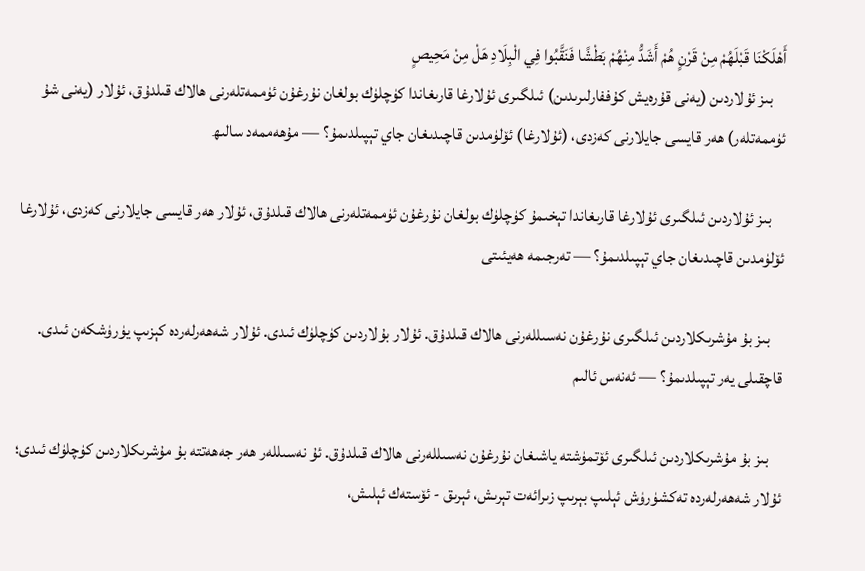أَهْلَكْنَا قَبْلَهُمْ مِنْ قَرْنٍ هُمْ أَشَدُّ مِنْهُمْ بَطْشًا فَنَقَّبُوا فِي الْبِلَادِ هَلْ مِنْ مَحِيصٍ
    بىز ئۇلاردىن (يەنى قۇرەيش كۇففارلىرىدىن) ئىلگىرى ئۇلارغا قارىغاندا كۈچلۈك بولغان نۇرغۇن ئۈممەتلەرنى ھالاك قىلدۇق، ئۇلار (يەنى شۇ ئۈممەتلەر) ھەر قايسى جايلارنى كەزدى، (ئۇلارغا) ئۆلۈمدىن قاچىدىغان جاي تېپىلدىمۇ؟ — مۇھەممەد سالىھ

    بىز ئۇلاردىن ئىلگىرى ئۇلارغا قارىغاندا تېخىمۇ كۈچلۈك بولغان نۇرغۇن ئۈممەتلەرنى ھالاك قىلدۇق، ئۇلار ھەر قايسى جايلارنى كەزدى، ئۇلارغا ئۆلۈمدىن قاچىدىغان جاي تېپىلدىمۇ؟ — تەرجىمە ھەيئىتى

    بىز بۇ مۇشرىكلاردىن ئىلگىرى نۇرغۇن نەسىللەرنى ھالاك قىلدۇق. ئۇلار بۇلاردىن كۈچلۈك ئىدى. ئۇلار شەھەرلەردە كېزىپ يۈرۈشكەن ئىدى. قاچقىلى يەر تېپىلدىمۇ؟ — ئەنەس ئالىم

    بىز بۇ مۇشرىكلاردىن ئىلگىرى ئۆتمۈشتە ياشىغان نۇرغۇن نەسىللەرنى ھالاك قىلدۇق. ئۇ نەسىللەر ھەر جەھەتتە بۇ مۇشرىكلاردىن كۈچلۈك ئىدى؛ ئۇلار شەھەرلەردە تەكشۈرۈش ئېلىپ بېرىپ زىرائەت تېرىش، ئېرىق - ئۆستەك ئېلىش،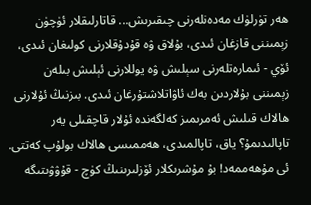ھەر تۈرلۈك مەدەنلەرنى چىقىرىش... قاتارلىقلار ئۈچۈن زېمىننى قازغان ئىدى، بۇلاق ۋە قۇدۇقلارنى كولىغان ئىدى، ئۆي - ئىمارەتلەرنى سېلىش ۋە يوللارنى ئېلىش بىلەن زېمىننى بۇلاردىن بەك ئاۋاتلاشتۇرغان ئىدى. بىزنىڭ ئۇلارنى ھالاك قىلىش ئەمرىمىز كەلگەندە ئۇلار قاچقىلى يەر تاپالىدىمۇ؟ ياق، تاپالمىدى، ھەممىسى ھالاك بولۇپ كەتتى. ئى مۇھەممەد! بۇ مۇشرىكلار ئۆزلىرىنىڭ كۈچ - قۇۋۋىتىگە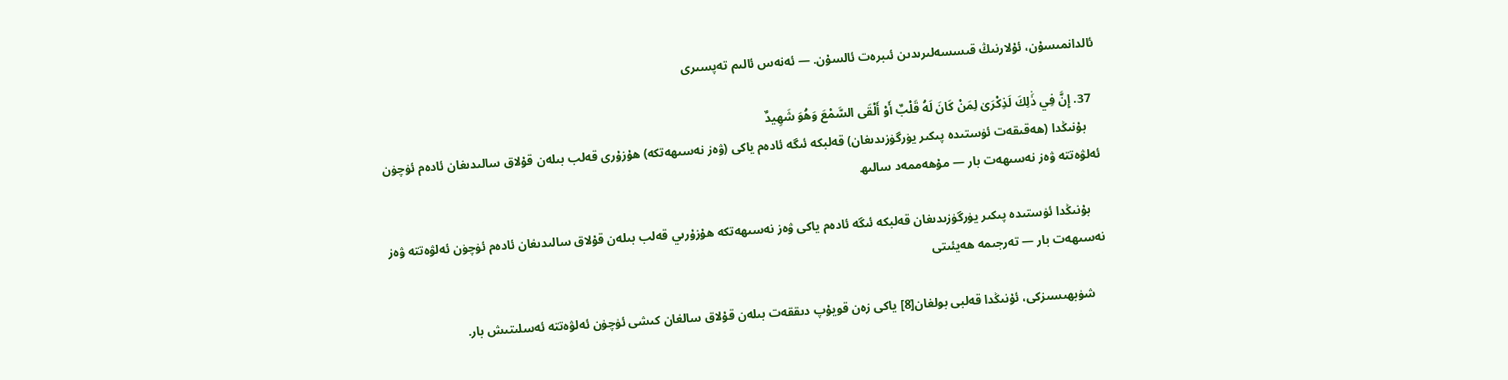ئالدانمىسۇن، ئۇلارنىڭ قىسسەلىرىدىن ئىبرەت ئالسۇن. — ئەنەس ئالىم تەپسىرى

  37. إِنَّ فِي ذَٰلِكَ لَذِكْرَىٰ لِمَنْ كَانَ لَهُ قَلْبٌ أَوْ أَلْقَى السَّمْعَ وَهُوَ شَهِيدٌ
    بۇنىڭدا (ھەقىقەت ئۈستىدە پىكىر يۈرگۈزىدىغان) قەلبكە ئىگە ئادەم ياكى (ۋەز نەسىھەتكە) ھۇزۇرى قەلب بىلەن قۇلاق سالىدىغان ئادەم ئۈچۈن ئەلۋەتتە ۋەز نەسىھەت بار — مۇھەممەد سالىھ

    بۇنىڭدا ئۈستىدە پىكىر يۈرگۈزىدىغان قەلبكە ئىگە ئادەم ياكى ۋەز نەسىھەتكە ھۇزۇرىي قەلب بىلەن قۇلاق سالىدىغان ئادەم ئۈچۈن ئەلۋەتتە ۋەز نەسىھەت بار — تەرجىمە ھەيئىتى

    شۈبھىسىزكى، ئۇنىڭدا قەلبى بولغان[8] ياكى زەن قويۇپ دىققەت بىلەن قۇلاق سالغان كىشى ئۈچۈن ئەلۋەتتە ئەسلىتىش بار.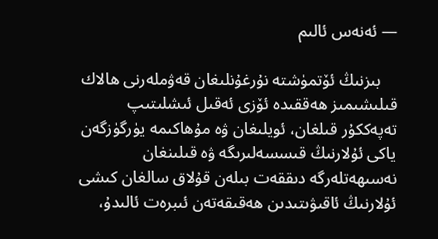— ئەنەس ئالىم

    بىزنىڭ ئۆتمۈشتە نۇرغۇنلىغان قەۋملەرنى ھالاك قىلىشىمىز ھەققىدە ئۆزى ئەقىل ئىشلىتىپ تەپەككۇر قىلغان، ئويلىغان ۋە مۇھاكىمە يۈرگۈزگەن ياكى ئۇلارنىڭ قىسسەلىرىگە ۋە قىلىنغان نەسىھەتلەرگە دىققەت بىلەن قۇلاق سالغان كىشى ئۇلارنىڭ ئاقىۋىتىدىن ھەقىقەتەن ئىبرەت ئالىدۇ،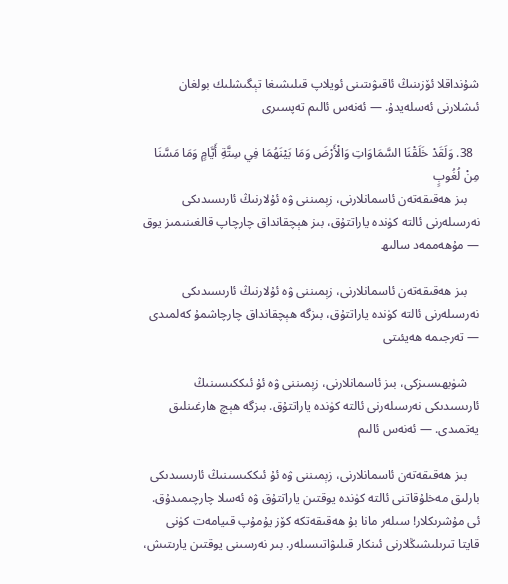شۇنداقلا ئۆزىنىڭ ئاقىۋىتىنى ئويلاپ قىلىشىغا تېگىشلىك بولغان ئىشلارنى ئەسلەيدۇ. — ئەنەس ئالىم تەپسىرى

  38. وَلَقَدْ خَلَقْنَا السَّمَاوَاتِ وَالْأَرْضَ وَمَا بَيْنَهُمَا فِي سِتَّةِ أَيَّامٍ وَمَا مَسَّنَا مِنْ لُغُوبٍ
    بىز ھەقىقەتەن ئاسمانلارنى، زېمىننى ۋە ئۇلارنىڭ ئارىسىدىكى نەرسىلەرنى ئالتە كۈندە ياراتتۇق، بىز ھېچقانداق چارچاپ قالغىنىمىز يوق — مۇھەممەد سالىھ

    بىز ھەقىقەتەن ئاسمانلارنى، زېمىننى ۋە ئۇلارنىڭ ئارىسىدىكى نەرسىلەرنى ئالتە كۈندە ياراتتۇق، بىزگە ھېچقانداق چارچاشمۇ كەلمىدى — تەرجىمە ھەيئىتى

    شۈبھىسىزكى، بىز ئاسمانلارنى، زېمىننى ۋە ئۇ ئىككىسىنىڭ ئارىسىدىكى نەرسىلەرنى ئالتە كۈندە ياراتتۇق. بىزگە ھېچ ھارغىنلىق يەتمىدى. — ئەنەس ئالىم

    بىز ھەقىقەتەن ئاسمانلارنى، زېمىننى ۋە ئۇ ئىككىسىنىڭ ئارىسىدىكى بارلىق مەخلۇقاتنى ئالتە كۈندە يوقتىن ياراتتۇق ۋە ئەسلا چارچىمىدۇق. ئى مۇشرىكلار! سىلەر مانا بۇ ھەقىقەتكە كۆز يۇمۇپ قىيامەت كۈنى قايتا تىرىلىشىڭلارنى ئىنكار قىلىۋاتىسىلەر. بىر نەرسىنى يوقتىن يارىتىش،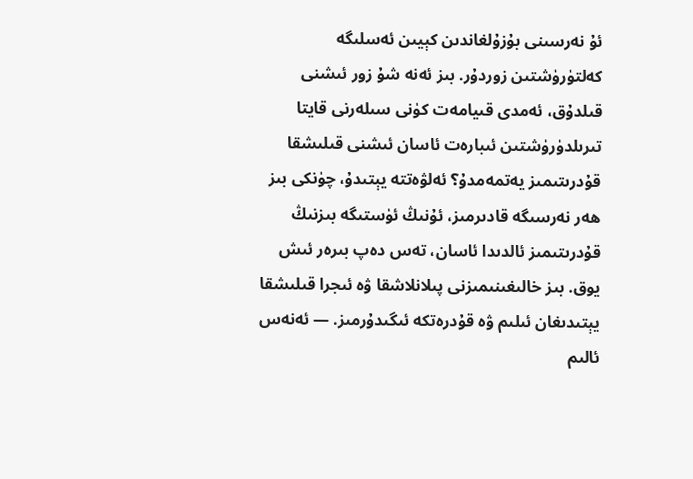ئۇ نەرسىنى بۇزۇلغاندىن كېيىن ئەسلىگە كەلتۈرۈشتىن زوردۇر. بىز ئەنە شۇ زور ئىشنى قىلدۇق، ئەمدى قىيامەت كۈنى سىلەرنى قايتا تىرىلدۈرۈشتىن ئىبارەت ئاسان ئىشنى قىلىشقا قۇدرىتىمىز يەتمەمدۇ؟ ئەلۋەتتە يېتىدۇ، چۈنكى بىز ھەر نەرسىگە قادىرمىز، ئۇنىڭ ئۈستىگە بىزنىڭ قۇدرىتىمىز ئالدىدا ئاسان، تەس دەپ بىرەر ئىش يوق. بىز خالىغىنىمىزنى پىلانلاشقا ۋە ئىجرا قىلىشقا يېتىدىغان ئىلىم ۋە قۇدرەتكە ئىگىدۇرمىز. — ئەنەس ئالىم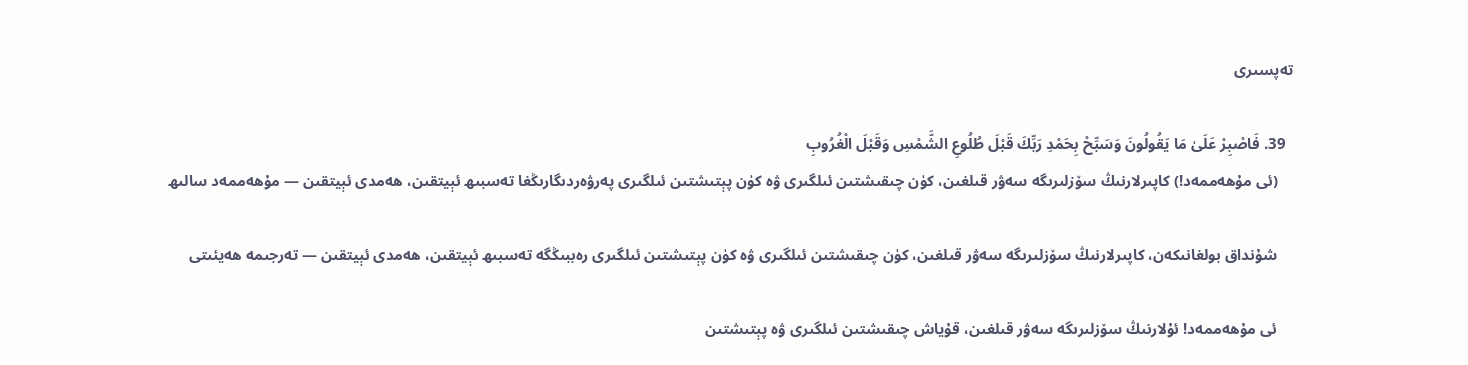تەپسىرى

  39. فَاصْبِرْ عَلَىٰ مَا يَقُولُونَ وَسَبِّحْ بِحَمْدِ رَبِّكَ قَبْلَ طُلُوعِ الشَّمْسِ وَقَبْلَ الْغُرُوبِ
    (ئى مۇھەممەد!) كاپىرلارنىڭ سۆزلىرىگە سەۋر قىلغىن، كۈن چىقىشتىن ئىلگىرى ۋە كۈن پېتىشتىن ئىلگىرى پەرۋەردىگارىڭغا تەسبىھ ئېيتقىن، ھەمدى ئېيتقىن — مۇھەممەد سالىھ

    شۇنداق بولغانىكەن، كاپىرلارنىڭ سۆزلىرىگە سەۋر قىلغىن، كۈن چىقىشتىن ئىلگىرى ۋە كۈن پېتىشتىن ئىلگىرى رەببىڭگە تەسبىھ ئېيتقىن، ھەمدى ئېيتقىن — تەرجىمە ھەيئىتى

    ئى مۇھەممەد! ئۇلارنىڭ سۆزلىرىگە سەۋر قىلغىن، قۇياش چىقىشتىن ئىلگىرى ۋە پېتىشتىن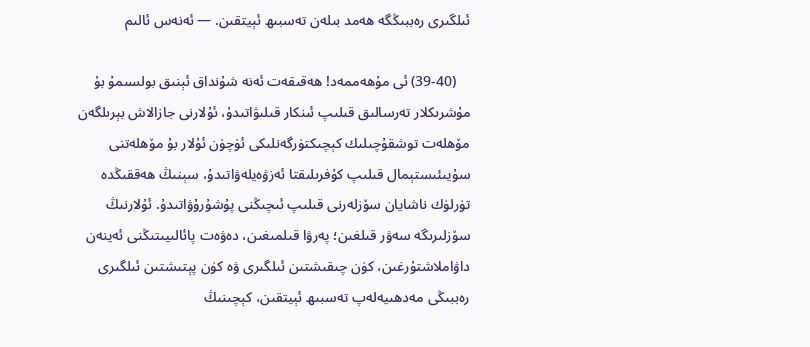ئىلگىرى رەببىڭگە ھەمد بىلەن تەسبىھ ئېيتقىن. — ئەنەس ئالىم

    (39-40) ئى مۇھەممەد! ھەقىقەت ئەنە شۇنداق ئېنىق بولسىمۇ بۇ مۇشرىكلار تەرسالىق قىلىپ ئىنكار قىلىۋاتىدۇ، ئۇلارنى جازالاش بېرىلگەن مۆھلەت توشقۇچىلىك كېچىكتۈرگەنلىكى ئۈچۈن ئۇلار بۇ مۆھلەتنى سۇيىئىستېمال قىلىپ كۇفرىلىقتا ئەزۋەيلەۋاتىدۇ، سېنىڭ ھەققىڭدە تۈرلۈك ناشايان سۆزلەرنى قىلىپ ئىچىڭنى پۇشۇرۇۋاتىدۇ. ئۇلارنىڭ سۆزلىرىگە سەۋر قىلغىن؛ پەرۋا قىلمىغىن، دەۋەت پائالىيىتىڭنى ئەينەن داۋاملاشتۇرغىن، كۈن چىقىشتىن ئىلگىرى ۋە كۈن پېتىشتىن ئىلگىرى رەببىڭى مەدھىيەلەپ تەسبىھ ئېيتقىن، كېچىنىڭ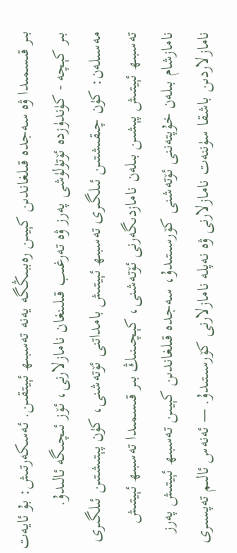بىر قىسمىدا ۋە سەجدە قىلغاندىن كېيىن رەببىڭگە يەنە تەسبىھ ئېيتقىن. ئەسكەرتىش: بۇ ئايەت بىر كېچە - كۈندۈزدە ئۆتۈلۈشى پەرز ۋە تەرغىب قىلىنغان نامازلارنى، ئۆز ئىچىگە ئالىدۇ. مەسىلەن: كۈن چىقىشتىن ئىلگىرى تەسبىھ ئېيتىش بامداتنى ئۆتەشنى، كۈن پېتىشتىن ئىلگىرى تەسبىھ ئېيتىش پېشىن بىلەن نامازدىگەرنى ئۆتەشنى، كېچىنىڭ بىر قىسمىدا تەسبىھ ئېيتىش نامازشام بىلەن خۇپتەننى ئۆتەشنى كۆرسىتىدۇ، سەجدە قىلغاندىن كېيىن تەسبىھ ئېيتىش پەرز نامازلاردىن باشقا سۈننەت نامازلارنى ۋە نەپلە نامازلارنى كۆرسىتىدۇ. — ئەنەس ئالىم تەپسىرى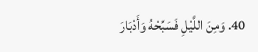40. وَمِنَ اللَّيْلِ فَسَبِّحْهُ وَأَدْبَارَ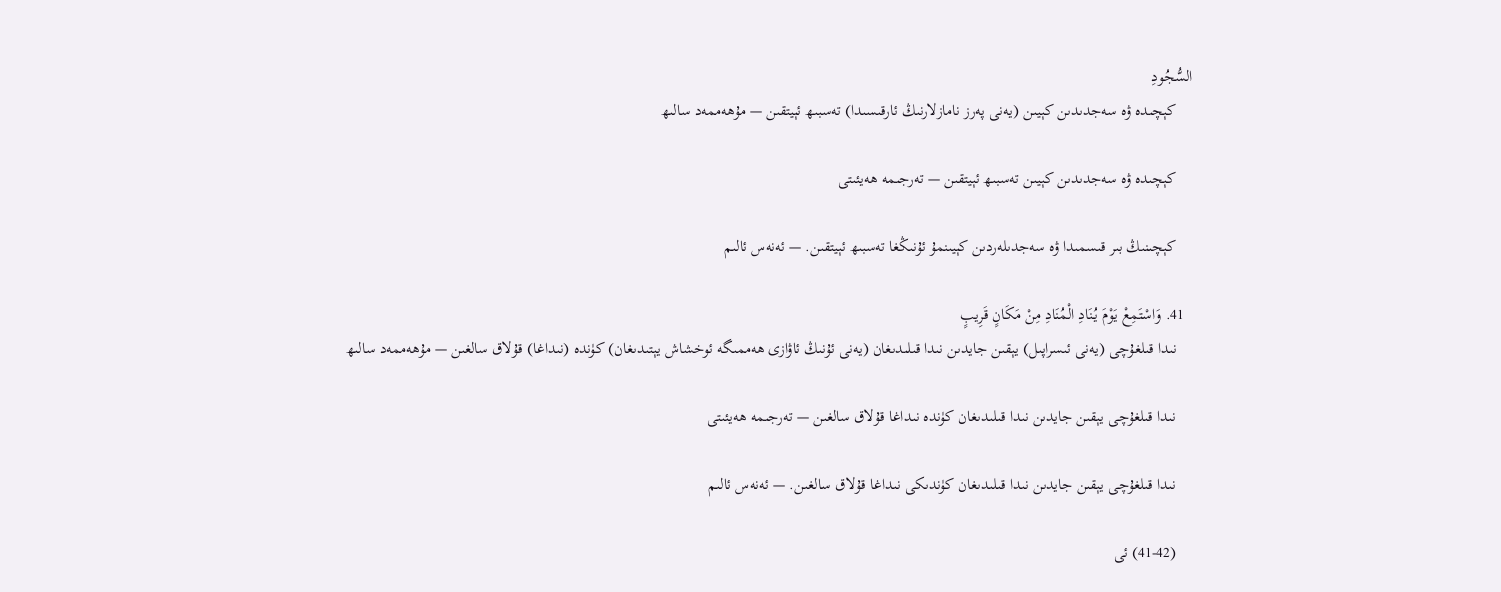السُّجُودِ
    كېچىدە ۋە سەجدىدىن كېيىن (يەنى پەرز نامازلارنىڭ ئارقىسىدا) تەسبىھ ئېيتقىن — مۇھەممەد سالىھ

    كېچىدە ۋە سەجدىدىن كېيىن تەسبىھ ئېيتقىن — تەرجىمە ھەيئىتى

    كېچىنىڭ بىر قىسمىدا ۋە سەجدىلەردىن كېيىنمۇ ئۇنىڭغا تەسبىھ ئېيتقىن. — ئەنەس ئالىم

  41. وَاسْتَمِعْ يَوْمَ يُنَادِ الْمُنَادِ مِنْ مَكَانٍ قَرِيبٍ
    نىدا قىلغۇچى (يەنى ئىسراپىل) يېقىن جايدىن نىدا قىلىدىغان (يەنى ئۇنىڭ ئاۋازى ھەممىگە ئوخشاش يېتىدىغان) كۈندە (نىداغا) قۇلاق سالغىن — مۇھەممەد سالىھ

    نىدا قىلغۇچى يېقىن جايدىن نىدا قىلىدىغان كۈندە نىداغا قۇلاق سالغىن — تەرجىمە ھەيئىتى

    نىدا قىلغۇچى يېقىن جايدىن نىدا قىلىدىغان كۈندىكى نىداغا قۇلاق سالغىن. — ئەنەس ئالىم

    (41-42) ئى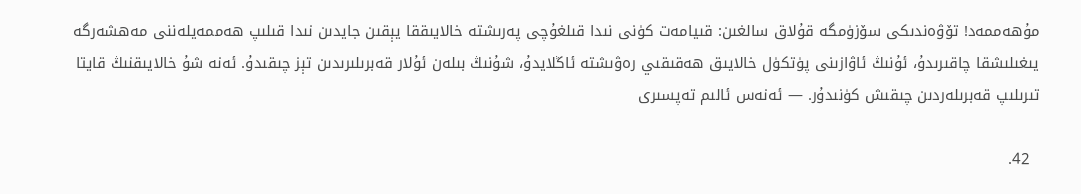مۇھەممەد! تۆۋەندىكى سۆزۈمگە قۇلاق سالغىن: قىيامەت كۈنى نىدا قىلغۇچى پەرىشتە خالايىققا يېقىن جايدىن نىدا قىلىپ ھەممەيلەننى مەھشەرگە يىغىلىشقا چاقىرىدۇ، ئۇنىڭ ئاۋازىنى پۈتكۈل خالايىق ھەقىقىي رەۋىشتە ئاڭلايدۇ، شۇنىڭ بىلەن ئۇلار قەبرىلىرىدىن تېز چىقىدۇ. ئەنە شۇ خالايىقنىڭ قايتا تىرىلىپ قەبرىلەردىن چىقىش كۈنىدۇر. — ئەنەس ئالىم تەپسىرى

  42.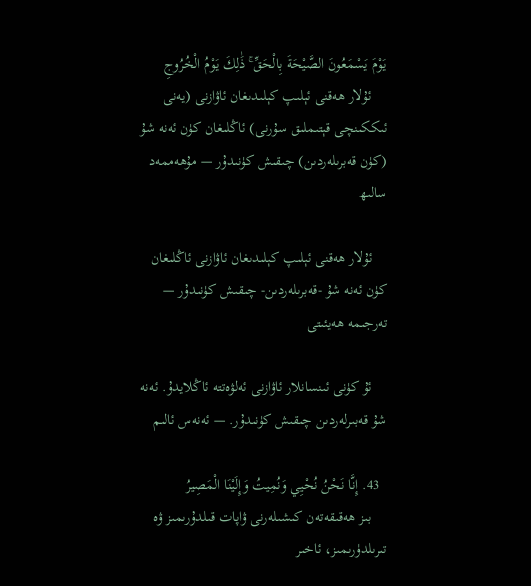يَوْمَ يَسْمَعُونَ الصَّيْحَةَ بِالْحَقِّ ۚ ذَٰلِكَ يَوْمُ الْخُرُوجِ
    ئۇلار ھەقنى ئېلىپ كېلىدىغان ئاۋازنى (يەنى ئىككىنچى قېتىملىق سۇرنى) ئاڭلىغان كۈن ئەنە شۇ (كۈن قەبرىلەردىن) چىقىش كۈنىدۇر — مۇھەممەد سالىھ

    ئۇلار ھەقنى ئېلىپ كېلىدىغان ئاۋازنى ئاڭلىغان كۈن ئەنە شۇ -قەبرىلەردىن- چىقىش كۈنىدۇر — تەرجىمە ھەيئىتى

    ئۇ كۈنى ئىنسانلار ئاۋازنى ئەلۋەتتە ئاڭلايدۇ. ئەنە شۇ قەبىرلەردىن چىقىش كۈنىدۇر. — ئەنەس ئالىم

  43. إِنَّا نَحْنُ نُحْيِي وَنُمِيتُ وَإِلَيْنَا الْمَصِيرُ
    بىز ھەقىقەتەن كىشىلەرنى ۋاپات قىلدۇرىمىز ۋە تىرىلدۈرىمىز، ئاخىر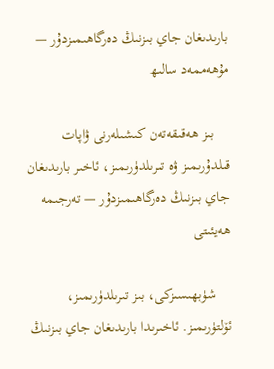بارىدىغان جاي بىزنىڭ دەرگاھىمىزدۇر — مۇھەممەد سالىھ

    بىز ھەقىقەتەن كىشىلەرنى ۋاپات قىلدۇرىمىز ۋە تىرىلدۈرىمىز، ئاخىر بارىدىغان جاي بىزنىڭ دەرگاھىمىزدۇر — تەرجىمە ھەيئىتى

    شۈبھىسىزكى، بىز تىرىلدۈرىمىز، ئۆلتۈرىمىز. ئاخىرىدا بارىدىغان جاي بىزنىڭ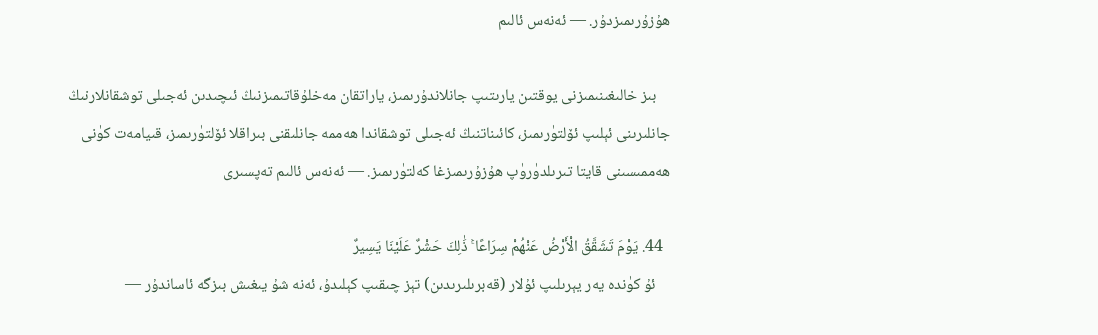ھۇزۇرىمىزدۇر. — ئەنەس ئالىم

    بىز خالىغىنىمىزنى يوقتىن يارىتىپ جانلاندۇرىمىز، ياراتقان مەخلۇقاتىمىزنىڭ ئىچىدىن ئەجىلى توشقانلارنىڭ جانلىرىنى ئېلىپ ئۆلتۈرىمىز، كائىناتنىڭ ئەجىلى توشقاندا ھەممە جانلىقنى بىراقلا ئۆلتۈرىمىز، قىيامەت كۈنى ھەممىسىنى قايتا تىرىلدۈرۈپ ھۇزۇرىمىزغا كەلتۈرىمىز. — ئەنەس ئالىم تەپسىرى

  44. يَوْمَ تَشَقَّقُ الْأَرْضُ عَنْهُمْ سِرَاعًا ۚ ذَٰلِكَ حَشْرٌ عَلَيْنَا يَسِيرٌ
    ئۇ كۈندە يەر يېرىلىپ ئۇلار (قەبرىلىرىدىن) تېز چىقىپ كېلىدۇ، ئەنە شۇ يىغىش بىزگە ئاساندۇر —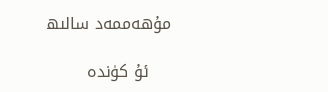مۇھەممەد سالىھ

    ئۇ كۈندە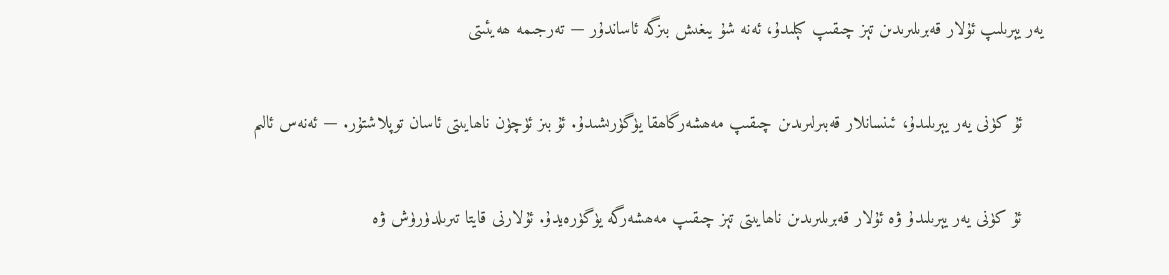يەر يېرىلىپ ئۇلار قەبرىلىرىدىن تېز چىقىپ كېلىدۇ، ئەنە شۇ يىغىش بىزگە ئاساندۇر — تەرجىمە ھەيئىتى

    ئۇ كۈنى يەر يېرىلىدۇ، ئىنسانلار قەبىرلىرىدىن چىقىپ مەھشەرگاھقا يۈگۈرىشىدۇ. ئۇ بىز ئۈچۈن ناھايىتى ئاسان توپلاشتۇر. — ئەنەس ئالىم

    ئۇ كۈنى يەر يېرىلىدۇ ۋە ئۇلار قەبرىلىرىدىن ناھايىتى تېز چىقىپ مەھشەرگە يۈگۈرەيدۇ. ئۇلارنى قايتا تىرىلدۈرۈش ۋە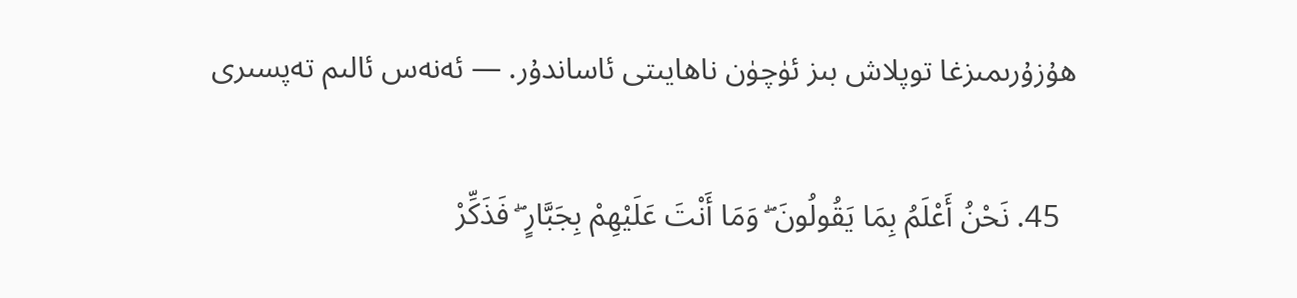ھۇزۇرىمىزغا توپلاش بىز ئۈچۈن ناھايىتى ئاساندۇر. — ئەنەس ئالىم تەپسىرى

  45. نَحْنُ أَعْلَمُ بِمَا يَقُولُونَ ۖ وَمَا أَنْتَ عَلَيْهِمْ بِجَبَّارٍ ۖ فَذَكِّرْ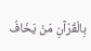بِالْقُرْآنِ مَنْ يَخَافُ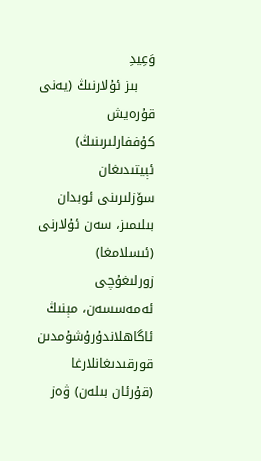وَعِيدِ
    بىز ئۇلارنىڭ (يەنى قۇرەيش كۇففارلىرىنىڭ) ئېيتىدىغان سۆزلىرىنى ئوبدان بىلىمىز، سەن ئۇلارنى (ئىسلامغا) زورلىغۇچى ئەمەسسەن، مېنىڭ ئاگاھلاندۇرۇشۇمدىن قورقىدىغانلارغا (قۇرئان بىلەن) ۋەز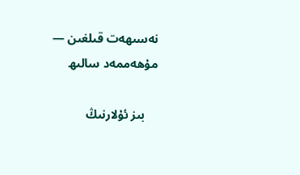نەسىھەت قىلغىن — مۇھەممەد سالىھ

    بىز ئۇلارنىڭ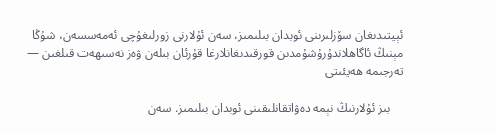ئېيتىدىغان سۆزلىرىنى ئوبدان بىلىمىز، سەن ئۇلارنى زورلىغۇچى ئەمەسسەن، شۇڭا مېنىڭ ئاگاھلاندۇرۇشۇمدىن قورقىدىغانلارغا قۇرئان بىلەن ۋەز نەسىھەت قىلغىن — تەرجىمە ھەيئىتى

    بىز ئۇلارنىڭ نېمە دەۋاتقانلىقىنى ئوبدان بىلىمىز. سەن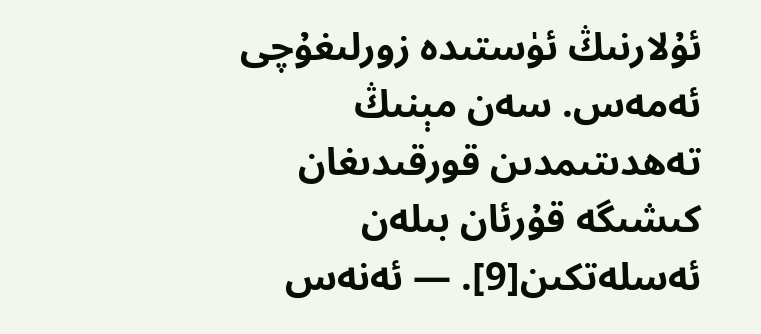ئۇلارنىڭ ئۈستىدە زورلىغۇچى ئەمەس. سەن مېنىڭ تەھدىتىمدىن قورقىدىغان كىشىگە قۇرئان بىلەن ئەسلەتكىن[9]. — ئەنەس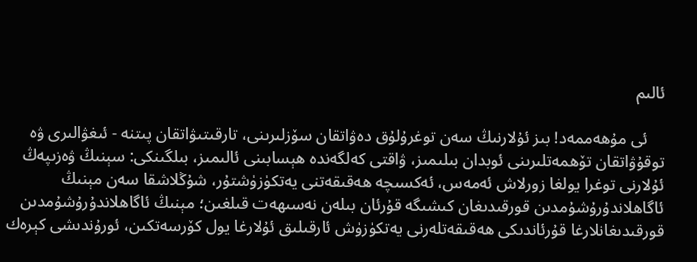ئالىم

    ئى مۇھەممەد! بىز ئۇلارنىڭ سەن توغرۇلۇق دەۋاتقان سۆزلىرىنى، تارقىتىۋاتقان پىتنە - ئىغۋالىرى ۋە توقۇۋاتقان تۆھمەتلىرىنى ئوبدان بىلىمىز، ۋاقتى كەلگەندە ھېسابىنى ئالىمىز، بىلگىنكى: سېنىڭ ۋەزىپەڭ ئۇلارنى توغرا يولغا زورلاش ئەمەس، ئەكسىچە ھەقىقەتنى يەتكۈزۈشتۇر، شۇڭلاشقا سەن مېنىڭ ئاگاھلاندۇرۇشۇمدىن قورقىدىغان كىشىگە قۇرئان بىلەن نەسىھەت قىلغىن؛ مېنىڭ ئاگاھلاندۇرۇشۇمدىن قورقىدىغانلارغا قۇرئاندىكى ھەقىقەتلەرنى يەتكۈزۈش ئارقىلىق ئۇلارغا يول كۆرسەتكىن، ئورۇندىشى كېرەك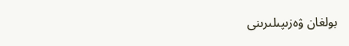بولغان ۋەزىپىلىرىنى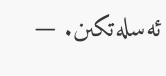ئەسلەتكىن. —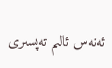ئەنەس ئالىم تەپسىرى